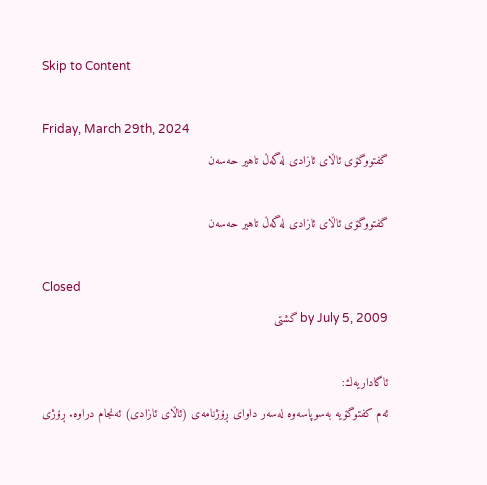Skip to Content

Friday, March 29th, 2024
گفتووگۆی ئاڵای ئازادی له‌گه‌ڵ تاهیر حه‌سه‌ن

گفتووگۆی ئاڵای ئازادی له‌گه‌ڵ تاهیر حه‌سه‌ن

Closed
by July 5, 2009 گشتی

ئاگاداریه‌ك:
ئه‌م كفتوگۆیه‌ به‌سوپاسه‌وه‌ له‌سه‌ر داوای ڕۆژنامه‌ی (ئاڵای ئازادی) ئه‌نجام دراوه‌. ڕۆژی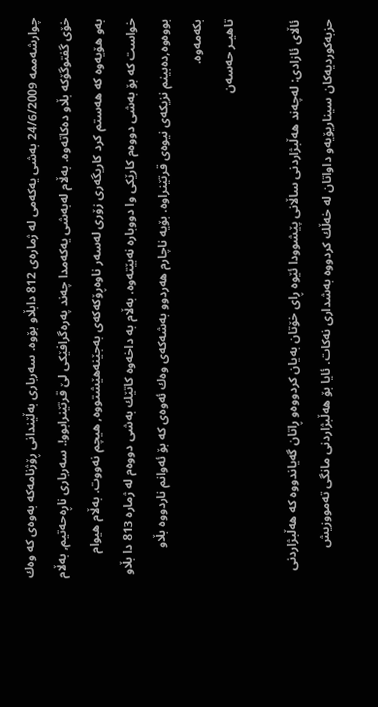چوارشه‌ممه‌ 24/6/2009 به‌شی یه‌كه‌می له‌ ژماره‌ی 812 دابڵاو بۆوه‌. سه‌رباری به‌ڵێندانی ڕۆژنامه‌كه‌ به‌وه‌ی كه‌ وه‌ك خۆی گفتوگۆكه‌ بڵاو ده‌كاته‌وه‌. به‌ڵام له‌به‌شی یه‌كه‌مدا چه‌ند په‌ره‌گرافێكی لێ قرتێنرابوو!. سه‌رباری ناڕه‌حه‌تیم, به‌ڵام به‌و هۆیه‌وه‌ كه‌ هه‌ستم كرد كاریگه‌ری زۆری له‌سه‌ر ناوه‌ڕۆكه‌كه‌ی به‌جێنه‌هێشتووه‌, هیچم نه‌ووت. به‌ڵام هیوام خواست كه‌ بۆ به‌شی دووه‌م كارێكی وا دووباره‌ نه‌بێته‌وه‌. به‌ڵام به‌ داخه‌وه‌ كاتێك به‌شی دووه‌م له‌ ژماره‌ 813 دا بڵاو بووه‌وه‌,ده‌بینم نزیكه‌ی نیوه‌ی قرتێنراوه‌. بۆیه‌ ناچارم هه‌ردوو به‌شه‌كه‌ی وه‌ك ئه‌وه‌ی كه‌ بۆ ئه‌وانم ناردووه‌ بڵاو بكه‌مه‌وه‌.
تاهیـر حه‌سه‌ن

ئاڵای ئازادی: له‌چه‌ند هه‌ڵبژاردنی ساڵانی پێشوودا ئێوه‌ ڕای خۆتان به‌یان كردووه‌و ڕاتان گه‌یاندووه‌ كه‌ هه‌ڵبژاردنی حزبه‌كوردیه‌كان سیناریۆیه‌و داواتان له‌ خه‌ڵك كردووه‌ به‌شداری نه‌كات. ئایا بۆ هه‌ڵبژاردنی مانگی ته‌مووزیش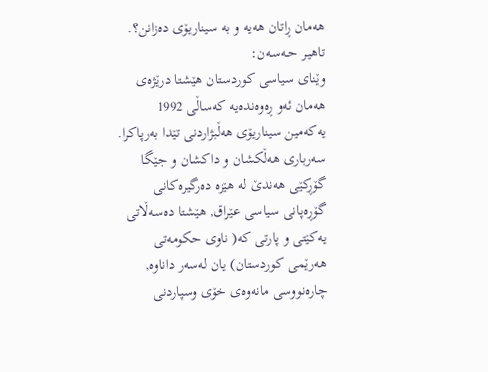هه‌مان ڕاتان هه‌یه‌ و به‌ سیناریۆی ده‌زانن؟.
تاهیـر حـه‌سـه‌ن:
وێنای سیاسی كوردستان هێشتا درێژه‌ی هه‌مان ئه‌و ڕه‌وه‌نده‌یه‌ كه‌ساڵی 1992 یه‌كه‌مین سیناریۆی هه‌ڵبژاردنی تێدا به‌رپاكرا. سه‌رباری هه‌ڵكشان و داكشان و جێگا گۆڕكێی هه‌ندێ له‌ هێزه‌ ده‌رگیره‌كانی گۆڕه‌پانی سیاسی عێراق, هێشتا ده‌سه‌ڵاتی یه‌كێتی و پارتی كه‌( ناوی حكومه‌تی هه‌رێمی كوردستان) یان له‌سه‌ر داناوه‌, چاره‌نووسی مانه‌وه‌ی خۆی وسپاردنی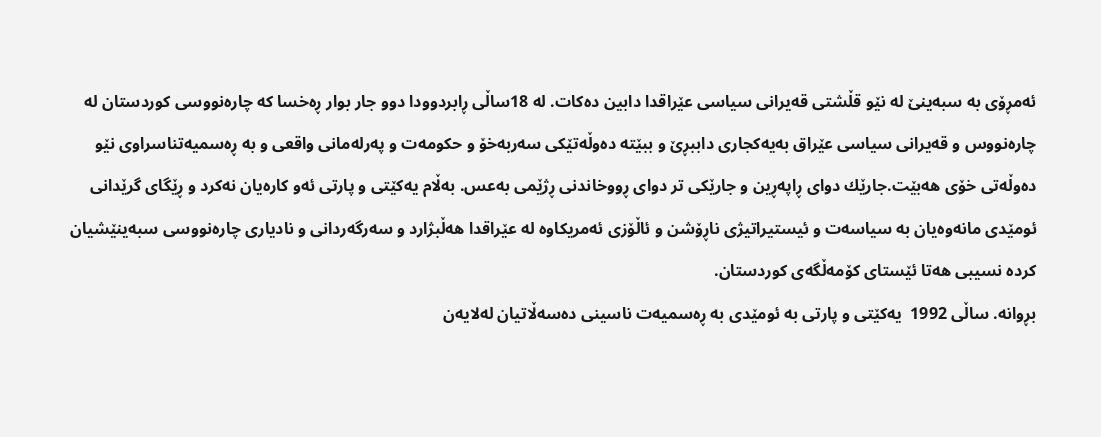ئه‌مڕۆی به‌ سبه‌ینێ له‌ نێو قڵشتی قه‌یرانی سیاسی عێراقدا دابین ده‌كات. له‌ 18ساڵی ڕابردوودا دوو جار بوار ڕه‌خسا كه‌ چاره‌نووسی كوردستان له‌ چاره‌نووس و قه‌یرانی سیاسی عێراق به‌یه‌كجاری داببڕێ و ببێته‌ ده‌وڵه‌تێكی سه‌ربه‌خۆ و حكومه‌ت و په‌رله‌مانی واقعی و به‌ ڕه‌سمیه‌تناسراوی نێو ده‌وڵه‌تی خۆی هه‌بێت.جارێك دوای ڕاپه‌ڕین و جارێكی تر دوای ڕووخاندنی ڕژێمی به‌عس. به‌ڵام یه‌كێتی و پارتی ئه‌و كاره‌یان نه‌كرد و ڕێگای گرێدانی ئومێدی مانه‌وه‌یان به‌ سیاسه‌ت و ئیستیراتیژی ناڕۆشن و ئاڵۆزی ئه‌مریكاوه‌ له‌ عێراقدا هه‌ڵبژارد و سه‌رگه‌ردانی و نادیاری چاره‌نووسی سبه‌ینێشیان كرده‌ نسیبی هه‌تا ئێستای كۆمه‌ڵگه‌ی كوردستان.
بڕوانه‌. ساڵی 1992  یه‌كێتی و پارتی به‌ ئومێدی به‌ ڕه‌سمیه‌ت ناسینی ده‌سه‌ڵاتیان له‌لایه‌ن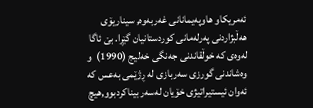ئه‌مریكاو هاوپه‌یمانانی غه‌ربه‌وه‌, سیناریۆی هه‌ڵبژاردنی په‌رله‌مانی كوردستانیان گێڕا. بێ ئاگا له‌وه‌ی كه‌ خوڵقاندنی جه‌نگی خه‌لیج (1990)  و وه‌شاندنی گورزی سه‌ربازی له‌ ڕژێمی به‌عس كه‌ ئه‌وان ئیستیراتیژی خۆیان له‌سه‌ر بیناكردبوو,هیچ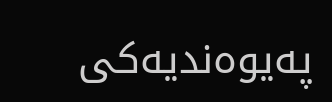په‌یوه‌ندیه‌كی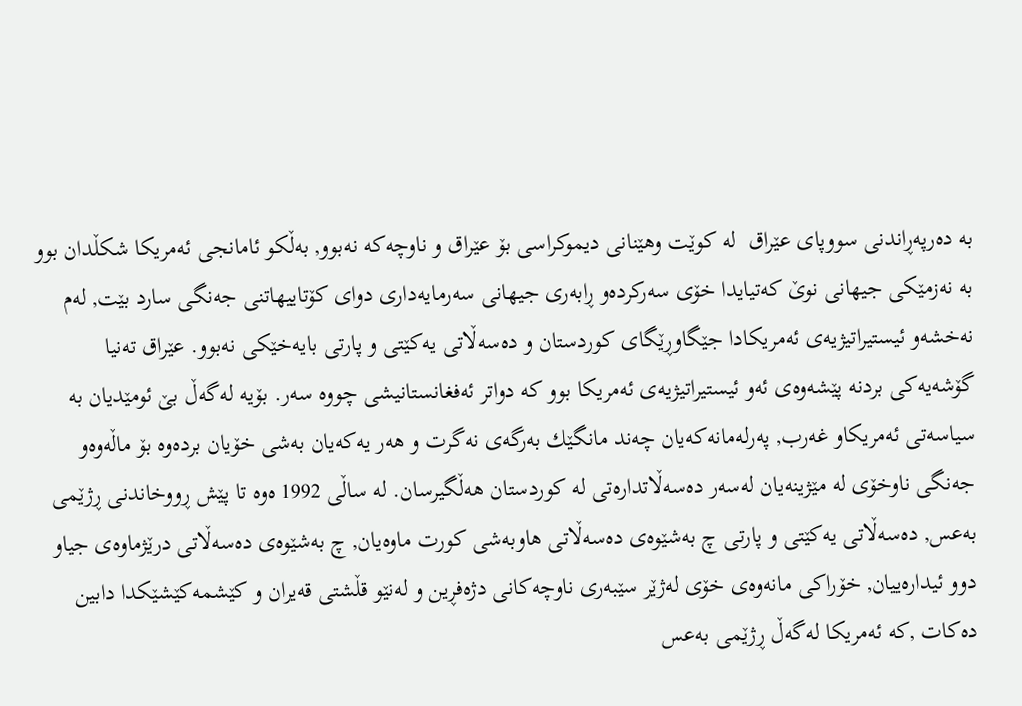به‌ ده‌رپه‌ڕاندنی سووپای عێراق  له‌ كوێت وهێنانی دیموكراسی بۆ عێراق و ناوچه‌كه‌ نه‌بوو, به‌ڵكو ئامانجی ئه‌مریكا شكڵدان بوو به‌ نه‌زمێكی جیهانی نوێ كه‌تیایدا خۆی سه‌ركرده‌و ڕابه‌ری جیهانی سه‌رمایه‌داری دوای كۆتاییهاتنی جه‌نگی سارد بێت, له‌م نه‌خشه‌و ئیستیراتیژیه‌ی ئه‌مریكادا جێگاوڕێگای كوردستان و ده‌سه‌ڵاتی یه‌كێتی و پارتی بایه‌خێكی نه‌بوو. عێراق ته‌نیا گۆشه‌یه‌كی بردنه‌ پێشه‌وه‌ی ئه‌و ئیستیراتیژیه‌ی ئه‌مریكا بوو كه‌ دواتر ئه‌فغانستانیشی چووه‌ سه‌ر. بۆیه‌ له‌گه‌ڵ بێ ئومێدیان به‌ سیاسه‌تی ئه‌مریكاو غه‌رب, په‌رله‌مانه‌كه‌یان چه‌ند مانگێك به‌رگه‌ی نه‌گرت و هه‌ر یه‌كه‌یان به‌شی خۆیان برده‌وه‌ بۆ ماڵه‌وه‌و جه‌نگی ناوخۆی له‌ مێژینه‌یان له‌سه‌ر ده‌سه‌ڵاتداره‌تی له‌ كوردستان هه‌ڵگیرسان. له‌ ساڵی 1992 ه‌وه‌ تا پێش ڕووخاندنی ڕژێمی به‌عس, ده‌سه‌ڵاتی یه‌كێتی و پارتی چ به‌شێوه‌ی ده‌سه‌ڵاتی هاوبه‌شی كورت ماوه‌یان, چ به‌شێوه‌ی ده‌سه‌ڵاتی درێژماوه‌ی جیاو دوو ئیداره‌ییان, خۆراكی مانه‌وه‌ی خۆی له‌ژێر سێبه‌ری ناوچه‌كانی دژه‌فڕین و له‌نێو قڵشتی قه‌یران و كێشمه‌كێشێكدا دابین ده‌كات ,كه‌ ئه‌مریكا له‌گه‌ڵ ڕژێمی به‌عس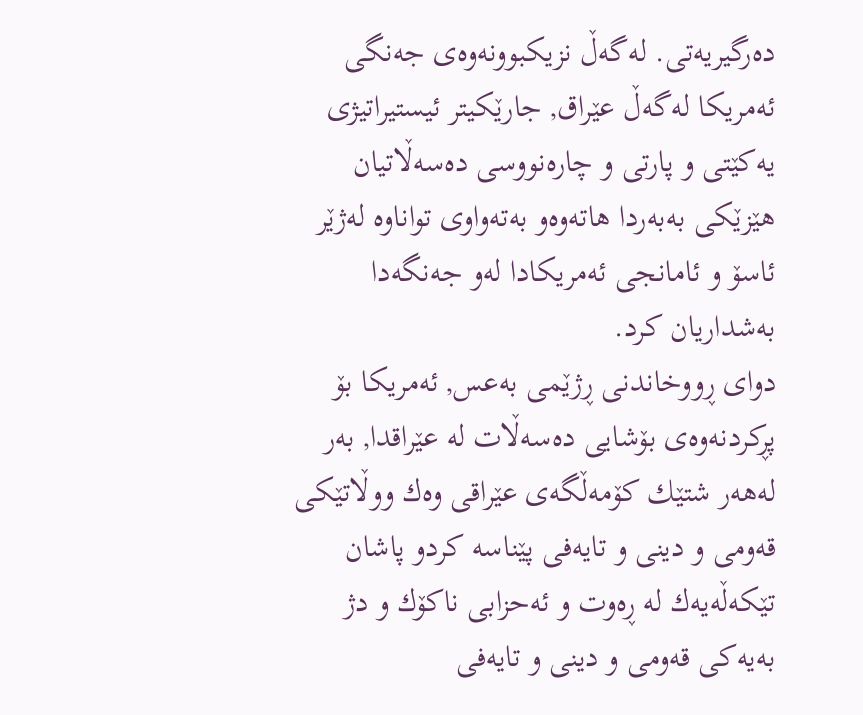ده‌رگیریه‌تی. له‌گه‌ڵ نزیكبوونه‌وه‌ی جه‌نگی ئه‌مریكا له‌گه‌ڵ عێراق, جارێكیتر ئیستیراتیژی یه‌كێتی و پارتی و چاره‌نووسی ده‌سه‌ڵاتیان هێزێكی به‌به‌ردا هاته‌وه‌و به‌ته‌واوی تواناوه‌ له‌ژێر ئاسۆ و ئامانجی ئه‌مریكادا له‌و جه‌نگه‌دا به‌شداریان كرد.
دوای ڕووخاندنی ڕژێمی به‌عس, ئه‌مریكا بۆ پڕكردنه‌وه‌ی بۆشایی ده‌سه‌ڵات له‌ عێراقدا, به‌ر له‌هه‌ر شتێك كۆمه‌ڵگه‌ی عێراقی وه‌ك ووڵاتێكی قه‌ومی و دینی و تایه‌فی پێناسه‌ كردو پاشان تێكه‌ڵه‌یه‌ك له‌ ڕه‌وت و ئه‌حزابی ناكۆك و دژ به‌یه‌كی قه‌ومی و دینی و تایه‌فی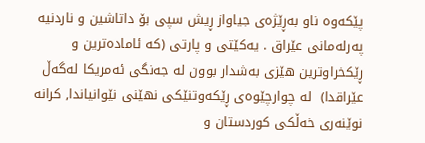پێكه‌وه‌ ناو به‌ڕێژه‌ی جیاواز ڕیش سپی بۆ داتاشین و ناردنیه‌ په‌رله‌مانی عێراق . یه‌كێتی و پارتی (كه‌ ئاماده‌ترین و ڕێكخراوترین هێزی به‌شدار بوون له‌ جه‌نگی ئه‌مریكا له‌گه‌ڵ عێراقدا)  له‌ چوارچێوه‌ی ڕێكه‌وتنێكی نهێنی نێوانیاندا, كرانه‌ نوێنه‌ری خه‌ڵكی كوردستان و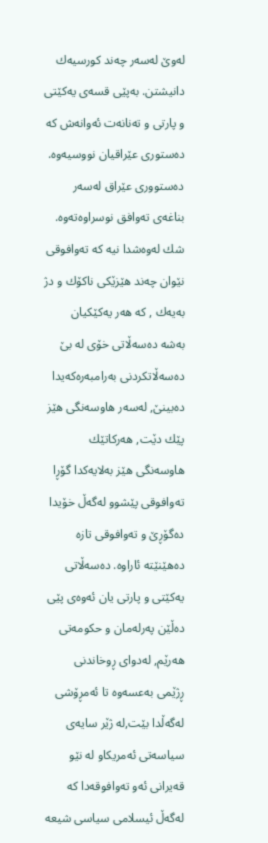له‌وێ له‌سه‌ر چه‌ند كورسیه‌ك دانیشتن. به‌پێی قسه‌ی یه‌كێتی و پارتی و ته‌نانه‌ت ئه‌وانه‌ش كه‌ ده‌ستوری عێراقیان نووسیه‌وه‌. ده‌ستووری عێراق له‌سه‌ر بناغه‌ی ته‌وافق نوسراوه‌ته‌وه‌. شك له‌وه‌شدا نیه‌ كه‌ ته‌وافوقی نێوان چه‌ند هێزێكی ناكۆك و دژ به‌یه‌ك , كه‌ هه‌ر یه‌كێكیان به‌شه‌ ده‌سه‌ڵاتی خۆی له‌ بێ ده‌سه‌ڵاتكردنی به‌رامبه‌ره‌كه‌یدا ده‌بینێ, له‌سه‌ر هاوسه‌نگی هێز پێك دێت, هه‌ركاتێك هاوسه‌نگی هێز به‌لایه‌كدا گۆڕا ته‌وافوقی پێشوو له‌گه‌ڵ خۆیدا ده‌گۆڕێ و ته‌وافوقی تازه‌ ده‌هێنێته‌ ئاراوه‌. ده‌سه‌ڵاتی یه‌كێتی و پارتی یان ئه‌وه‌ی پێی ده‌ڵێن په‌رله‌مان و حكومه‌تی هه‌رێم, له‌دوای ڕوخاندنی ڕژێمی به‌عسه‌وه‌ تا ئه‌مڕۆشی له‌گه‌ڵدا بێت,له‌ ژێر سایه‌ی سیاسه‌تی ئه‌مریكاو له‌ نێو قه‌یرانی ئه‌و ته‌وافوقه‌دا كه‌ له‌گه‌ڵ ئیسلامی سیاسی شیعه‌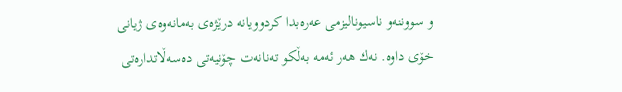و سووننه‌و ناسیونالیزمی عه‌ره‌بدا كردوویانه‌ درێژه‌ی به‌مانه‌وه‌ی ژیانی خۆی داوه‌. نه‌ك هه‌ر ئه‌مه‌ به‌ڵكو ته‌نانه‌ت چۆنیه‌تی ده‌سه‌ڵاتداره‌تی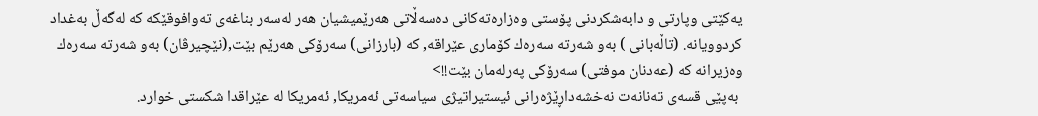یه‌كێتی وپارتی و دابه‌شكردنی پۆستی وه‌زاره‌ته‌كانی ده‌سه‌ڵاتی هه‌رێمیشیان هه‌ر له‌سه‌ر بناغه‌ی ته‌وافوقێكه‌ كه‌ له‌گه‌ڵ به‌غداد كردوویانه‌. (تاڵه‌بانی ) به‌و شه‌رته‌ سه‌ره‌ك كۆماری عێراقه‌, كه‌ (بارزانی) سه‌رۆكی هه‌رێم بێت,(نێچیرڤان) به‌و شه‌رته‌ سه‌ره‌ك وه‌زیرانه‌ كه‌ (عه‌دنان موفتی) سه‌رۆكی په‌رله‌مان بێت!!>
 به‌پێی قسه‌ی ته‌نانه‌ت نه‌خشه‌داڕێژه‌رانی ئیستیراتیژی سیاسه‌تی ئه‌مریكا, ئه‌مریكا له‌ عێراقدا شكستی خوارد.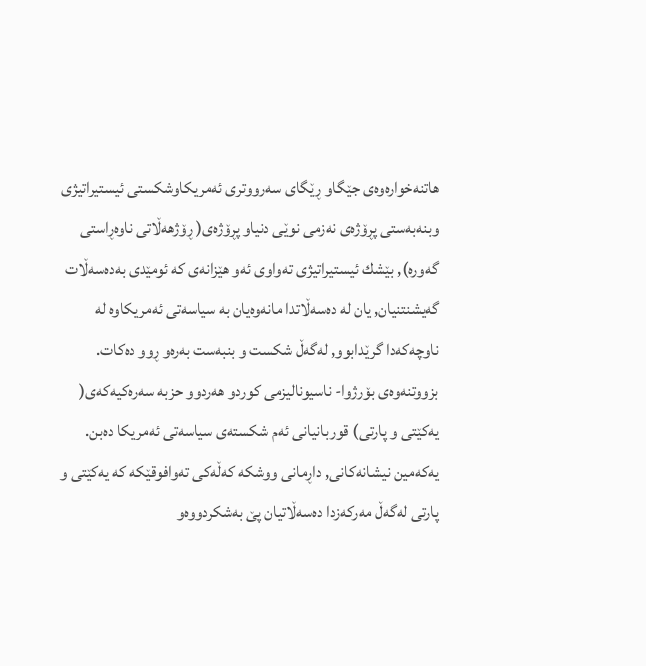هاتنه‌خواره‌وه‌ی جێگاو ڕێگای سه‌رووتری ئه‌مریكاوشكستی ئیستیراتیژی وبنه‌به‌ستی پڕۆژه‌ی نه‌زمی نوێی دنیاو پڕۆژه‌ی( ڕۆژهه‌ڵاتی ناوه‌ڕاستی گه‌وره‌), بێشك ئیستیراتیژی ته‌واوی ئه‌و هێزانه‌ی كه‌ ئومێدی به‌ده‌سه‌ڵات گه‌یشنتنیان, یان له‌ ده‌سه‌ڵاتدا مانه‌وه‌یان به‌ سیاسه‌تی ئه‌مریكاوه‌ له‌ ناوچه‌كه‌دا گرێدابوو, له‌گه‌ڵ شكست و بنبه‌ست به‌ره‌و ڕوو ده‌كات. بزووتنه‌وه‌ی بۆرژوا- ناسیونالیزمی كوردو هه‌ردوو حزبه‌ سه‌ره‌كیه‌كه‌ی( یه‌كێتی و پارتی) قوربانیانی ئه‌م شكسته‌ی سیاسه‌تی ئه‌مریكا ده‌بن. یه‌كه‌مین نیشانه‌كانی, داڕمانی ووشكه‌ كه‌ڵه‌كی ته‌وافوقێكه‌ كه‌ یه‌كێتی و پارتی له‌گه‌ڵ مه‌ركه‌زدا ده‌سه‌ڵاتیان پێ به‌شكردووه‌و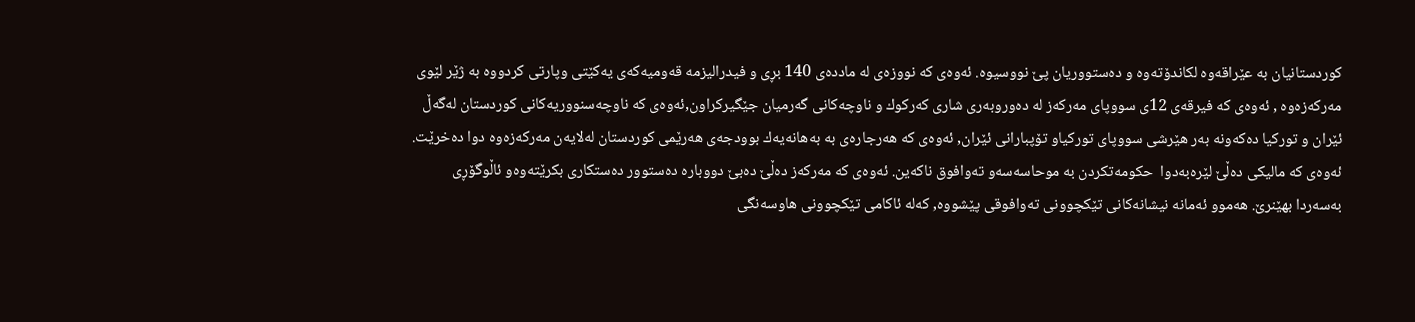كوردستانیان به‌ عێراقه‌وه‌ لكاندۆته‌وه‌ و ده‌ستووریان پێ نووسیوه‌. ئه‌وه‌ی كه‌ نووزه‌ی له‌ مادده‌ی 140 بڕی و فیدرالیزمه‌ قه‌ومیه‌كه‌ی یه‌كێتی وپارتی كردووه‌ به‌ ژێر لێوی مه‌ركه‌زه‌وه‌ , ئه‌وه‌ی كه‌ فیرقه‌ی 12ی سووپای مه‌ركه‌ز له‌ ده‌وروبه‌ری شاری كه‌ركوك و ناوچه‌كانی گه‌رمیان جێگیركراون,ئه‌وه‌ی كه‌ ناوچه‌سنووریه‌كانی كوردستان له‌گه‌ڵ ئێران و توركیا ده‌كه‌ونه‌ به‌ر هێرشی سووپای توركیاو تۆپبارانی ئێران, ئه‌وه‌ی كه‌ هه‌رجاره‌ی به‌ به‌هانه‌یه‌ك بوودجه‌ی هه‌رێمی كوردستان له‌لایه‌ن مه‌ركه‌زه‌وه‌ دوا ده‌خرێت. ئه‌وه‌ی كه‌ مالیكی ده‌ڵێ لێره‌به‌دوا  حكومه‌تكردن به‌ موحاسه‌سه‌و ته‌وافوق ناكه‌ین. ئه‌وه‌ی كه‌ مه‌ركه‌ز ده‌ڵێ ده‌بێ دووباره‌ ده‌ستوور ده‌ستكاری بكرێته‌وه‌و ئاڵوگۆڕی به‌سه‌ردا بهێنرێ. هه‌موو ئه‌مانه‌ نیشانه‌كانی تێكچوونی ته‌وافوقی پێشووه‌, كه‌له‌ ئاكامی تێكچوونی هاوسه‌نگی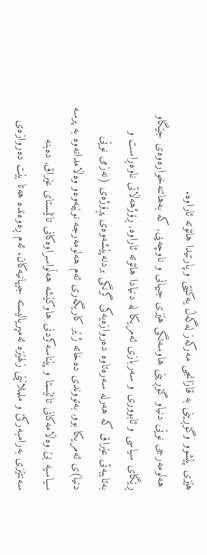هێزی پێشوو وگۆڕینی به‌ قازانجی مه‌ركه‌ز له‌گه‌ڵ یه‌كێتی و پارتیدا هاتۆته‌ ئاراوه‌.
 هه‌لومه‌رجی نوێی دنیاو گۆڕینی هاوسه‌نگی هێزی جیهانی و ناوچه‌یی, كه‌ به‌هاتنه‌خواره‌وه‌ی جێگاو ڕێگای سیاسی و ئابووری و سه‌ربازی ئه‌مریكا له‌ دنیادا هاتۆته‌ ئاراوه‌, ڕۆژهه‌ڵاتی ناوه‌ڕاست و به‌تایبه‌تی عێراق كه‌ هه‌رله‌ سه‌ره‌تاوه‌ ده‌روازه‌یه‌كی گرنگی بردنه‌پێشه‌وه‌ی پڕۆژه‌ی (نه‌زمی نوێی دنیا)ی ئه‌مریكا بوو, به‌تووندی ده‌خاته‌ ژێر كاریگه‌ری ئه‌م هه‌لومه‌رجه‌ نوێیه‌وه‌و وه‌ڵامدانه‌وه‌ به‌ پرسه‌ سیاسیه‌ بێ وه‌ڵامه‌كانی تائێستا و پێناسه‌كردنی هاوكێشه‌ هه‌ڵواسراوه‌كانی تائێستای عێراق, ده‌بنه‌ سه‌نتێزی به‌رامبه‌ركێ و ململانێی زلهێزه‌ ئه‌مپریالیسته‌ جیهانیه‌كان. ئه‌م ڕه‌وه‌نده‌ هه‌تا بێت ده‌روازه‌ی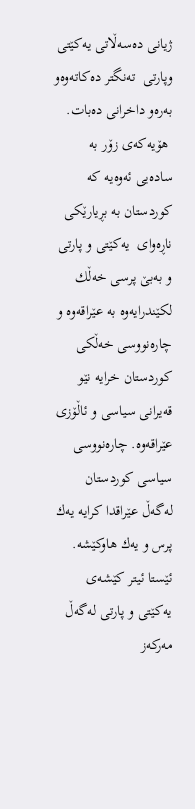ژیانی ده‌سه‌ڵاتی یه‌كێتی وپارتی  ته‌نگتر ده‌كاته‌وه‌و به‌ره‌و داخرانی ده‌بات.
 هۆیه‌كه‌ی زۆر به‌ ساده‌یی ئه‌وه‌یه‌ كه‌ كوردستان به‌ بڕیارێكی ناڕه‌وای  یه‌كێتی و پارتی و به‌بێ پرسی خه‌ڵك لكێندرایه‌وه‌ به‌ عێراقه‌وه‌ و چاره‌نووسی خه‌ڵكی كوردستان خرایه‌ نێو قه‌یرانی سیاسی و ئاڵۆزی عێراقه‌وه‌. چاره‌نووسی سیاسی كوردستان له‌گه‌ڵ عێراقدا كرایه‌ یه‌ك پرس و یه‌ك هاوكێشه‌. ئێستا ئیتر كێشه‌ی یه‌كێتی و پارتی له‌گه‌ڵ مه‌ركه‌ز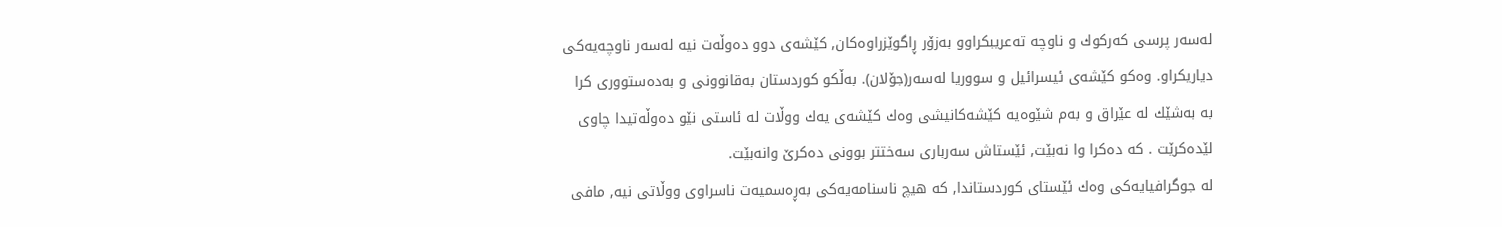له‌سه‌ر پرسی كه‌ركوك و ناوچه‌ ته‌عریبكراوو به‌زۆر ڕاگوێزراوه‌كان, كێشه‌ی دوو ده‌وڵه‌ت نیه‌ له‌سه‌ر ناوچه‌یه‌كی دیاریكراو. وه‌كو كێشه‌ی ئیسرائیل و سووریا له‌سه‌ر(جۆلان). به‌ڵكو كوردستان به‌قانوونی و به‌ده‌ستووری كرا به‌ به‌شێك له‌ عێراق و به‌م شێوه‌یه‌ كێشه‌كانیشی وه‌ك كێشه‌ی یه‌ك ووڵات له‌ ئاستی نێو ده‌وڵه‌تیدا چاوی  لێده‌كرێت . كه‌ ده‌كرا وا نه‌بێت, ئێستاش سه‌رباری سه‌ختتر بوونی ده‌كرێ وانه‌بێت.
له‌ جوگرافیایه‌كی وه‌ك ئێستای كوردستاندا, كه‌ هیچ ناسنامه‌یه‌كی به‌ڕه‌سمیه‌ت ناسراوی ووڵاتی نیه‌, مافی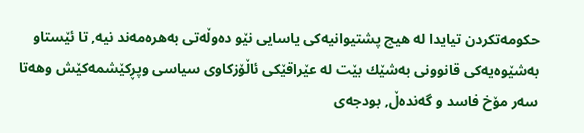حكومه‌تكردن تیایدا له‌ هیچ پشتیوانیه‌كی یاسایی نێو ده‌وڵه‌تی به‌هره‌مه‌ند نیه‌, تا ئێستاو به‌شێوه‌یه‌كی قانوونی به‌شێك بێت له‌ عێراقێكی ئاڵۆزكاوی سیاسی وپڕكێشمه‌كێش وهه‌تا سه‌ر مۆخ فاسد و گه‌نده‌ڵ, بودجه‌ی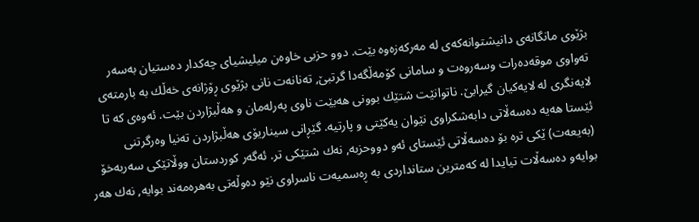بژێوی مانگانه‌ی دانیشتوانه‌كه‌ی له‌ مه‌ركه‌زه‌وه‌ بێت. دوو حزبی خاوه‌ن میلیشیای چه‌كدار ده‌ستیان به‌سه‌ر ته‌واوی موقه‌ده‌رات وسه‌روه‌ت و سامانی كۆمه‌ڵگه‌دا گرتبێ, ته‌نانه‌ت نانی بژێوی ڕۆژانه‌ی خه‌ڵك به‌ بارمته‌ی لایه‌نگری له‌ لایه‌كیان گیرابێ. ناتوانێت شتێك بوونی هه‌بێت ناوی په‌رله‌مان و هه‌ڵبژاردن بێت. ئه‌وه‌ی كه‌ تا ئێستا هه‌یه‌ ده‌سه‌ڵاتی دابه‌شكراوی نێوان یه‌كێتی و پارتیه‌. گێڕانی سیناریۆی هه‌ڵبژاردن ته‌نیا وه‌رگرتنی (به‌یعه‌ت) ێكی تره‌ بۆ ده‌سه‌ڵاتی ئێستای ئه‌و دووحزبه‌, نه‌ك شتێكی تر. ئه‌گه‌ر كوردستان ووڵاتێكی سه‌ربه‌خۆ بوایه‌و ده‌سه‌ڵات تیایدا له‌ كه‌مترین ستانداردی به‌ ڕه‌سمیه‌ت ناسراوی نێو ده‌وڵه‌تی به‌هره‌مه‌ند بوایه‌, نه‌ك هه‌ر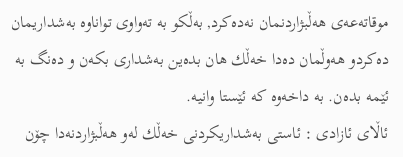موقاته‌عه‌ی هه‌ڵبژاردنمان نه‌ده‌كرد, به‌ڵكو به‌ ته‌واوی تواناوه‌ به‌شداریمان ده‌كردو هه‌وڵمان ده‌دا خه‌ڵك هان بده‌ین به‌شداری بكه‌ن و ده‌نگ به‌ ئێمه‌ بده‌ن. به‌ داخه‌وه‌ كه‌ ئێستا وانیه‌.
ئاڵای ئازادی : ئاستی به‌شداریكردنی خه‌ڵك له‌و هه‌ڵبژاردنه‌دا چۆن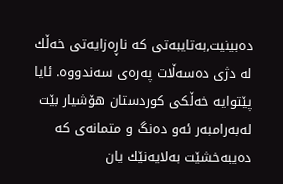ده‌بینیت,به‌تایبه‌تی كه‌ ناڕه‌زایه‌تی خه‌ڵك له‌ دژی ده‌سه‌ڵات په‌ره‌ی سه‌ندووه‌. ئایا پێتوایه‌ خه‌ڵكی كوردستان هۆشیار بێت له‌به‌رامبه‌ر ئه‌و ده‌نگ و متمانه‌ی كه‌ ده‌یبه‌خشێت به‌لایه‌نێك یان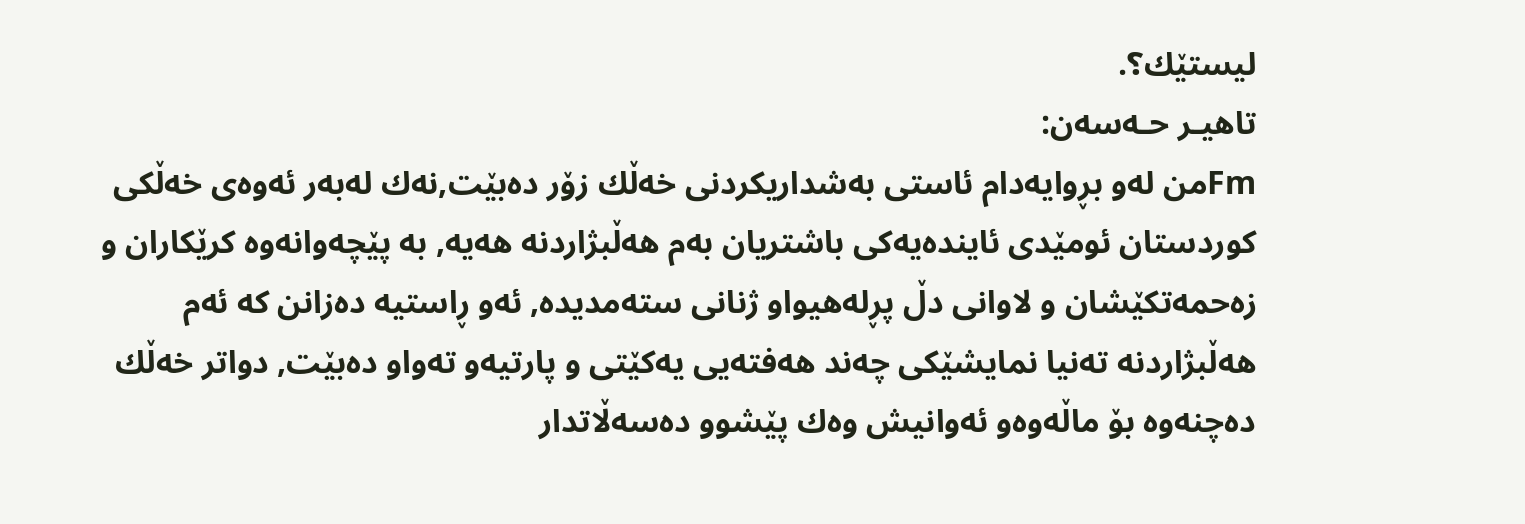لیستێك؟.
تاهیـر حـه‌سه‌ن:
Fmمن له‌و بڕوایه‌دام ئاستی به‌شداریكردنی خه‌ڵك زۆر ده‌بێت,نه‌ك له‌به‌ر ئه‌وه‌ی خه‌ڵكی كوردستان ئومێدی ئاینده‌یه‌كی باشتریان به‌م هه‌ڵبژاردنه‌ هه‌یه‌, به‌ پێچه‌وانه‌وه‌ كرێكاران و زه‌حمه‌تكێشان و لاوانی دڵ پڕله‌هیواو ژنانی سته‌مدیده‌, ئه‌و ڕاستیه‌ ده‌زانن كه‌ ئه‌م هه‌ڵبژاردنه‌ ته‌نیا نمایشێكی چه‌ند هه‌فته‌یی یه‌كێتی و پارتیه‌و ته‌واو ده‌بێت, دواتر خه‌ڵك ده‌چنه‌وه‌ بۆ ماڵه‌وه‌و ئه‌وانیش وه‌ك پێشوو ده‌سه‌ڵاتدار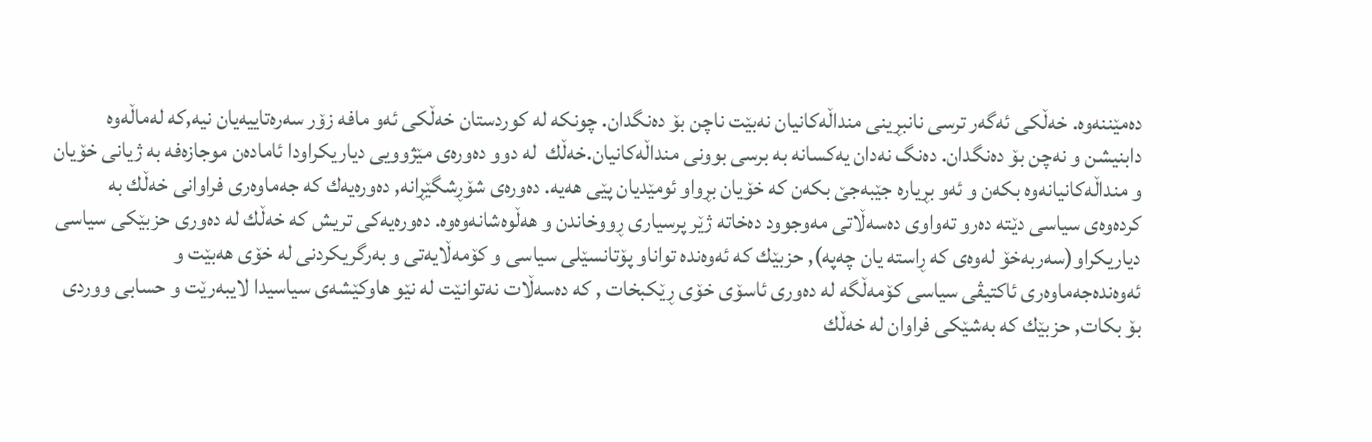ده‌مێننه‌وه‌. خه‌ڵكی ئه‌گه‌ر ترسی نانبڕینی منداڵه‌كانیان نه‌بێت ناچن بۆ ده‌نگدان. چونكه‌ له‌ كوردستان خه‌ڵكی ئه‌و مافه‌ زۆر سه‌ره‌تاییه‌یان نیه‌,كه‌ له‌ماڵه‌وه‌ دابنیشن و نه‌چن بۆ ده‌نگدان. ده‌نگ نه‌دان یه‌كسانه‌ به‌ برسی بوونی منداڵه‌كانیان.خه‌ڵك  له‌ دوو ده‌وره‌ی مێژوویی دیاریكراودا ئاماده‌ن موجازه‌فه‌ به‌ ژیانی خۆیان و منداڵه‌كانیانه‌وه‌ بكه‌ن و ئه‌و بڕیاره‌ جێبه‌جێ بكه‌ن كه‌ خۆیان بڕواو ئومێدیان پێی هه‌یه‌. ده‌وره‌ی شۆڕشگێڕانه‌, ده‌وره‌یه‌ك كه‌ جه‌ماوه‌ری فراوانی خه‌ڵك به‌ كرده‌وه‌ی سیاسی دێته‌ ده‌رو ته‌واوی ده‌سه‌ڵاتی مه‌وجوود ده‌خاته‌ ژێر پرسیاری ڕووخاندن و هه‌ڵوه‌شانه‌وه‌وه‌. ده‌وره‌یه‌كی تریش كه‌ خه‌ڵك له‌ ده‌وری حزبێكی سیاسی دیاریكراو(سه‌ربه‌خۆ له‌وه‌ی كه‌ ڕاسته‌ یان چه‌په‌), حزبێك كه‌ ئه‌وه‌نده‌ تواناو پۆتانسێلی سیاسی و كۆمه‌ڵایه‌تی و به‌رگریكردنی له‌ خۆی هه‌بێت و ئه‌وه‌نده‌جه‌ماوه‌ری ئاكتیڤی سیاسی كۆمه‌ڵگه‌ له‌ ده‌وری ئاسۆی خۆی ڕێكبخات , كه‌ ده‌سه‌ڵات نه‌توانێت له‌ نێو هاوكێشه‌ی سیاسیدا لایبه‌رێت و حسابی ووردی بۆ بكات, حزبێك كه‌ به‌شێكی فراوان له‌ خه‌ڵك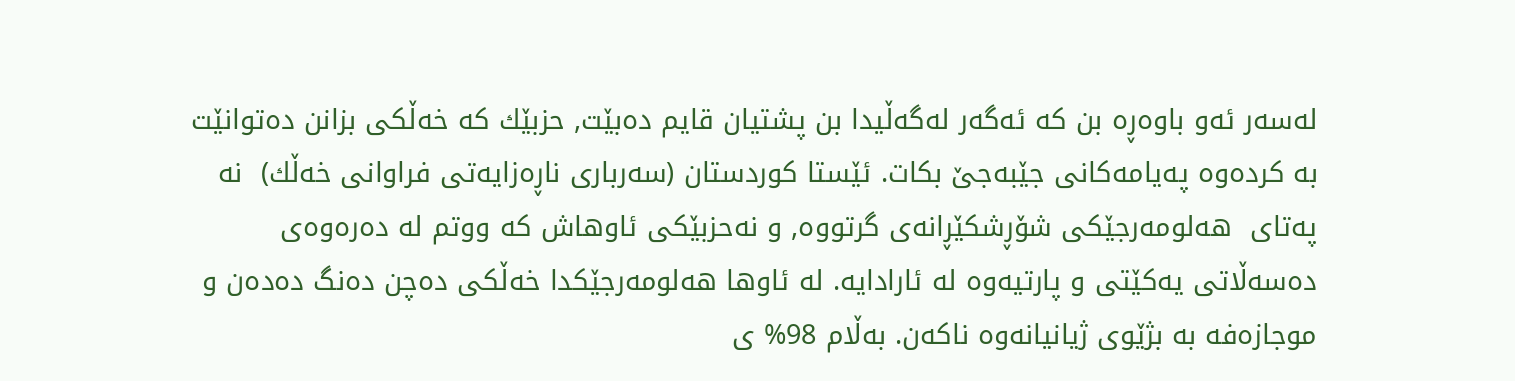له‌سه‌ر ئه‌و باوه‌ڕه‌ بن كه‌ ئه‌گه‌ر له‌گه‌ڵیدا بن پشتیان قایم ده‌بێت, حزبێك كه‌ خه‌ڵكی بزانن ده‌توانێت به‌ كرده‌وه‌ په‌یامه‌كانی جێبه‌جێ بكات. ئێستا كوردستان (سه‌رباری ناڕه‌زایه‌تی فراوانی خه‌ڵك)  نه‌ په‌تای  هه‌لومه‌رجێكی شۆڕشكێڕانه‌ی گرتووه‌, و نه‌حزبێكی ئاوهاش كه‌ ووتم له‌ ده‌ره‌وه‌ی ده‌سه‌ڵاتی یه‌كێتی و پارتیه‌وه‌ له‌ ئارادایه‌. له‌ ئاوها هه‌لومه‌رجێكدا خه‌ڵكی ده‌چن ده‌نگ ده‌ده‌ن و موجازه‌فه‌ به‌ بژێوی ژیانیانه‌وه‌ ناكه‌ن. به‌ڵام 98% ی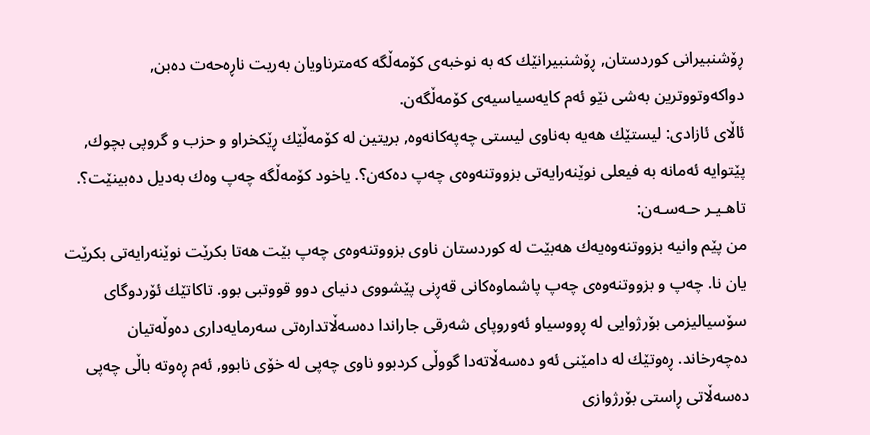ڕۆشنبیرانی كوردستان, ڕۆشنبیرانێك كه‌ به‌ نوخبه‌ی كۆمه‌ڵگه‌ كه‌مترناویان به‌ریت ناڕه‌حه‌ت ده‌بن, دواكه‌وتووترین به‌شی نێو ئه‌م كایه‌سیاسیه‌ی كۆمه‌ڵگه‌ن.
ئاڵای ئازادی: لیستێك هه‌یه‌ به‌ناوی لیستی چه‌په‌كانه‌وه‌, بریتین له‌ كۆمه‌ڵێك ڕێكخراو و حزب و گروپی بچوك, پێتوایه‌ ئه‌مانه‌ به‌ فیعلی نوێنه‌رایه‌تی بزووتنه‌وه‌ی چه‌پ ده‌كه‌ن؟. یاخود كۆمه‌ڵگه‌ چه‌پ وه‌ك به‌دیل ده‌بینێت؟.
تاهـیـر حـه‌سـه‌ن:
من پێم وانیه‌ بزووتنه‌وه‌یه‌ك هه‌بێت له‌ كوردستان ناوی بزووتنه‌وه‌ی چه‌پ بێت هه‌تا بكرێت نوێنه‌رایه‌تی بكرێت یان نا. چه‌پ و بزووتنه‌وه‌ی چه‌پ پاشماوه‌كانی قه‌ڕنی پێشووی دنیای دوو قووتبی بوو. تاكاتێك ئۆردوگای سۆسیالیزمی بۆرژوایی له‌ ڕووسیاو ئه‌وروپای شه‌رقی جاراندا ده‌سه‌ڵاتداره‌تی سه‌رمایه‌داری ده‌وڵه‌تیان ده‌چه‌رخاند. ڕه‌وتێك له‌ دامێنی ئه‌و ده‌سه‌ڵاته‌دا گووڵی كردبوو ناوی چه‌پی له‌ خۆی نابوو, ئه‌م ڕه‌وته‌ باڵی چه‌پی ده‌سه‌ڵاتی ڕاستی بۆرژوازی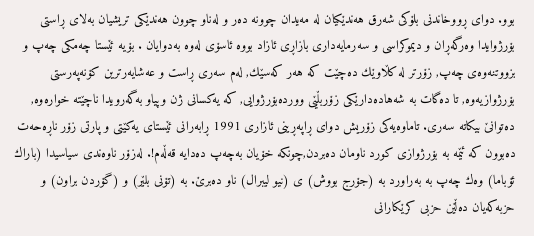بوو. دوای ڕووخاندنی بلۆكی شه‌رق هه‌ندێكیان له‌ مه‌یدان چوونه‌ ده‌ر و له‌ناو چوون هه‌ندێكی تریشیان به‌لای ڕاستی بۆرژوایدا وه‌رگه‌ڕان و دیموكراسی و سه‌رمایه‌داری بازاڕی ئازاد بووه‌ ئاسۆی له‌وه‌ به‌دوایان . بۆیه‌ ئێستا چه‌مكی چه‌پ و بزووتنه‌وه‌ی چه‌پ, زۆرتر له‌ كڵاوێك ده‌چێت كه‌ هه‌ر كه‌سێك, له‌م سه‌ری ڕاست و عه‌شایه‌رترین كۆنه‌په‌رستی بۆرژوازیه‌وه‌, تا ده‌گات به‌ شه‌هاده‌دارێكی زۆربڵێی وورده‌بۆرژوایی, كه‌ یه‌كسانی ژن وپیاو به‌گه‌رویدا ناچێته‌ خواره‌وه‌, ده‌توانێ بیكاته‌ سه‌ری. تاماوه‌یه‌كی زۆریش دوای ڕاپه‌ڕینی ئازاری 1991 ڕابه‌رانی ئێستای یه‌كێتی و پارتی زۆر ناڕه‌حه‌ت ده‌بوون كه‌ ئێمه‌ به‌ بۆرژوازی كورد ناومان ده‌بردن,چونكه‌ خۆیان به‌چه‌پ ده‌دایه‌ قه‌ڵه‌م!. له‌زۆر ناوه‌ندی سیاسیدا (باراك ئۆباما) وه‌ك چه‌پ به‌ به‌راورد به‌ (جۆرج بووش) ی (نیو لیبرال) ناو ده‌برێ. به‌ (تۆنی بلێر) و (گۆردن براون) و حزبه‌كه‌یان ده‌ڵێن حزبی كرێكارانی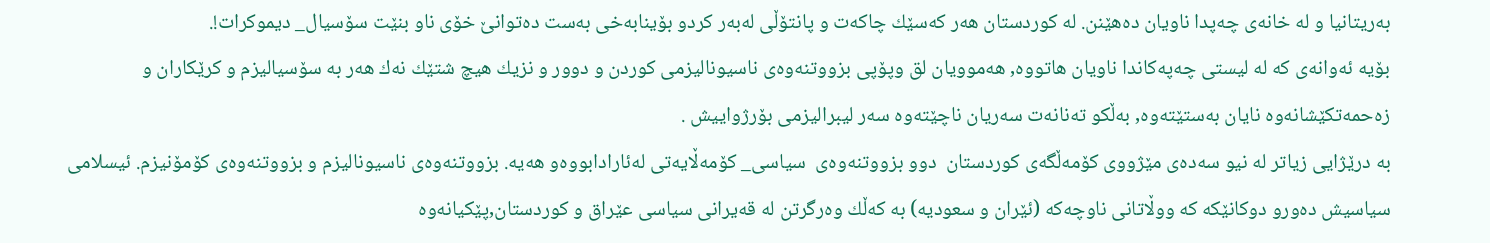به‌ریتانیا و له‌ خانه‌ی چه‌پدا ناویان ده‌هێنن. له‌ كوردستان هه‌ر كه‌سێك چاكه‌ت و پانتۆڵی له‌به‌ر كردو بۆینابه‌خی به‌ست ده‌توانێ خۆی ناو بنێت سۆسیال_ دیموكرات!.
بۆیه‌ ئه‌وانه‌ی كه‌ له‌ لیستی چه‌په‌كاندا ناویان هاتووه‌, هه‌موویان لق وپۆپی بزووتنه‌وه‌ی ناسیونالیزمی كوردن و دوور و نزیك هیچ شتێك نه‌ك هه‌ر به‌ سۆسیالیزم و كرێكاران و زه‌حمه‌تكێشانه‌وه‌ نایان به‌ستێته‌وه‌, به‌ڵكو ته‌نانه‌ت سه‌ریان ناچێته‌وه‌ سه‌ر لیبرالیزمی بۆرژواییش .
به‌ درێژایی زیاتر له‌ نیو سه‌ده‌ی مێژووی كۆمه‌ڵگه‌ی كوردستان  دوو بزووتنه‌وه‌ی  سیاسی_ كۆمه‌ڵایه‌تی له‌ئارادابووه‌و هه‌یه‌. بزووتنه‌وه‌ی ناسیونالیزم و بزووتنه‌وه‌ی كۆمۆنیزم. ئیسلامی سیاسیش ده‌ورو دوكانێكه‌ كه‌ ووڵاتانی ناوچه‌كه‌ (ئێران و سعودیه‌) به‌ كه‌ڵك وه‌رگرتن له‌ قه‌یرانی سیاسی عێراق و كوردستان,پێكیانه‌وه‌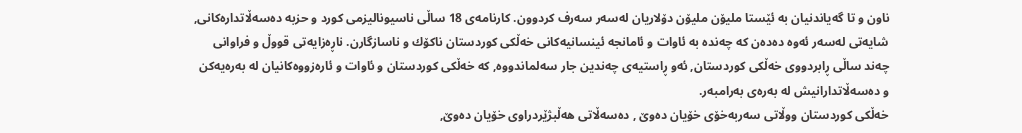ناون و تا گه‌یاندنیان به‌ ئێستا ملیۆن ملیۆن دۆلاریان له‌سه‌ر سه‌رف كردوون. كارنامه‌ی 18 ساڵی ناسیونالیزمی كورد و حزبه‌ ده‌سه‌ڵاتداره‌كانی, شایه‌تی له‌سه‌ر ئه‌وه‌ ده‌ده‌ن كه‌ چه‌نده‌ به‌ ئاوات و ئامانجه‌ ئینسانیه‌كانی خه‌ڵكی كوردستان ناكۆك و ناسازگارن. ناڕه‌زایه‌تی قووڵ و فراوانی چه‌ند ساڵی ڕابردووی خه‌ڵكی كوردستان, ئه‌و ڕاستیه‌ی چه‌ندین جار سه‌لماندووه‌, كه‌ خه‌ڵكی كوردستان و ئاوات و ئاره‌زووه‌كانیان له‌ به‌ره‌یه‌كن و ده‌سه‌ڵاتدارانیش له‌ به‌ره‌ی به‌رامبه‌ر.
خه‌ڵكی كوردستان ووڵاتی سه‌ربه‌خۆی خۆیان ده‌وێ , ده‌سه‌ڵاتی هه‌ڵبژێردراوی خۆیان ده‌وێ,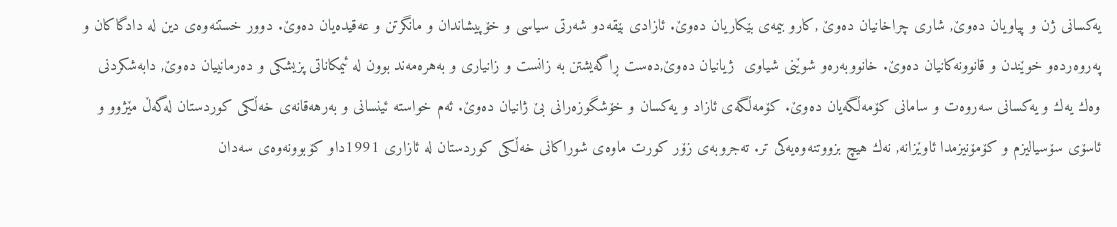یه‌كسانی ژن و پیاویان ده‌وێ, شاری چراخانیان ده‌وێ ,كارو بیمه‌ی بێكاریان ده‌وێ. ئازادی بێقه‌دو شه‌رتی سیاسی و خۆپیشاندان و مانگرتن و عه‌قیده‌یان ده‌وێ. دوور خستنه‌وه‌ی دین له‌ دادگاكان و په‌روه‌رده‌و خوێندن و قانوونه‌كانیان ده‌وێ. خانووبه‌ره‌و شوێنی شیاوی  ژیانیان ده‌وێ,ده‌ست ڕاگه‌یشتن به‌ زانست و زانیاری و به‌هره‌مه‌ند بوون له‌ ئیمكاناتی پزیشكی و ده‌رمانییان ده‌وێ, دابه‌شكردنی وه‌ك یه‌ك و یه‌كسانی سه‌روه‌ت و سامانی كۆمه‌ڵگه‌یان ده‌وێ. كۆمه‌ڵگه‌ی ئازاد و یه‌كسان و خۆشگوزه‌رانی بێ ژانیان ده‌وێ. ئه‌م خواسته‌ ئینسانی و به‌رهه‌قانه‌ی خه‌ڵكی كوردستان له‌گه‌ڵ مێژوو و ئاسۆی سۆسیالیزم و كۆمۆنیزمدا ئاوێزانه‌, نه‌ك هیچ بزووتنه‌وه‌یه‌كی تر. ته‌جروبه‌ی زۆر كورت ماوه‌ی شوراكانی خه‌ڵكی كوردستان له‌ ئازاری 1991داو كۆبوونه‌وه‌ی سه‌دان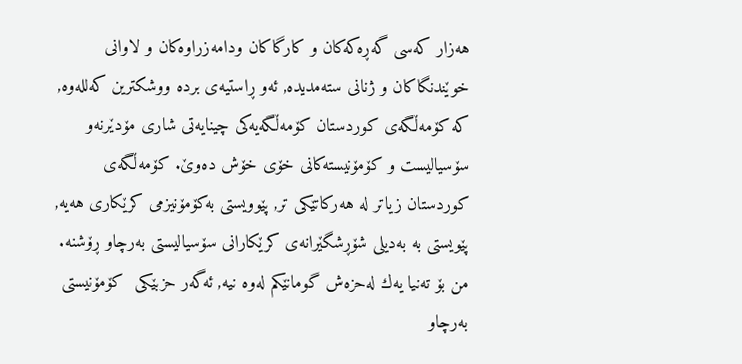هه‌زار كه‌سی گه‌ڕه‌كه‌كان و كارگاكان ودامه‌زراوه‌كان و لاوانی خوێندنگاكان و ژنانی سته‌مدیده‌, ئه‌و ڕاستیه‌ی برده‌ ووشكترین كه‌لله‌وه‌, كه‌ كۆمه‌ڵگه‌ی كوردستان كۆمه‌ڵگه‌یه‌كی چینایه‌تی شاری مۆدێرنه‌و سۆسیالیست و كۆمۆنیسته‌كانی خۆی خۆش ده‌وێ. كۆمه‌ڵگه‌ی كوردستان زیاتر له‌ هه‌ركاتێكی تر, پێوویستی به‌كۆمۆنیزمی كرێكاری هه‌یه‌, پێویستی به‌ به‌دیلی شۆڕشگێرانه‌ی كرێكارانی سۆسیالیستی به‌رچاو ڕۆشنه‌. من بۆ ته‌نیا یه‌ك له‌حزه‌ش گومانێكم له‌وه‌ نیه‌, ئه‌گه‌ر حزبێكی  كۆمۆنیستی به‌رچاو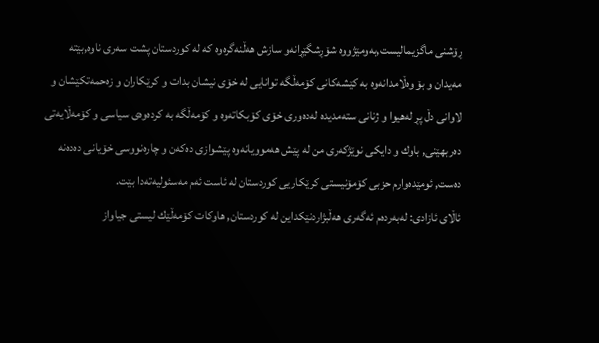ڕۆشنی ماگزیمالیست,به‌ومێژووه‌ شۆڕشگێڕانه‌و سازش هه‌ڵنه‌گره‌وه‌ كه‌ له‌ كوردستان پشت سه‌ری ناوه‌,بێته‌ مه‌یدان و بۆ وه‌ڵامدانه‌وه‌ به‌ كێشه‌كانی كۆمه‌ڵگه‌ توانایی له‌ خۆی نیشان بدات و كرێكاران و زه‌حمه‌تكێشان و لاوانی دڵ پڕ له‌هیوا و ژنانی سته‌مدیده‌ له‌ده‌وری خۆی كۆبكاته‌وه‌ و كۆمه‌ڵگه‌ به‌ كرده‌وه‌ی سیاسی و كۆمه‌ڵایه‌تی ده‌ربهێنی, باوك و دایكی نوێژكه‌ری من له‌ پێش هه‌موویانه‌وه‌ پێشوازی ده‌كه‌ن و چاره‌نووسی خۆیانی ده‌ده‌نه‌ ده‌ست, ئومێده‌وارم حزبی كۆمۆنیستی كرێكاریی كوردستان له‌ ئاست ئه‌م مه‌سئولیه‌ته‌دا بێت.
ئاڵای ئازادی: له‌به‌رده‌م ئه‌گه‌ری هه‌ڵبژاردنێكداین له‌ كوردستان, هاوكات كۆمه‌ڵێك لیستی جیاواز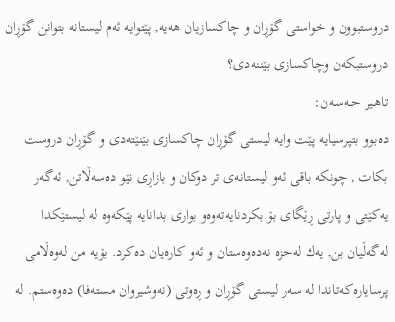دروستبوون و خواستی گۆڕان و چاكسازیان هه‌یه‌, پێتوایه‌ ئه‌م لیستانه‌ بتوانن گۆڕان دروستبكه‌ن وچاكسازی بێننه‌دی؟
تاهـیر حـه‌سـه‌ن:
ده‌بوو بتپرسیایه‌ پێت وایه‌ لیستی گۆڕان چاكسازی بێنێته‌دی و گۆڕان دروست بكات , چونكه‌ باقی ئه‌و لیستانه‌ی تر دوكان و بازاڕی نێو ده‌سه‌ڵاتن, ئه‌گه‌ر یه‌كێتی و پارتی ڕێگای بۆ بكردنایه‌ته‌وه‌و بواری بدانایه‌ پێكه‌وه‌ له‌ لیستێكدا له‌گه‌ڵیان بن, یه‌ك له‌حزه‌ نه‌ده‌وه‌ستان و ئه‌و كاره‌یان ده‌كرد. بۆیه‌ من له‌وه‌ڵامی پرسایاره‌كه‌تاندا له‌ سه‌ر لیستی گۆڕان و ڕه‌وتی (نه‌وشیروان مسته‌فا) ده‌وه‌ستم. له‌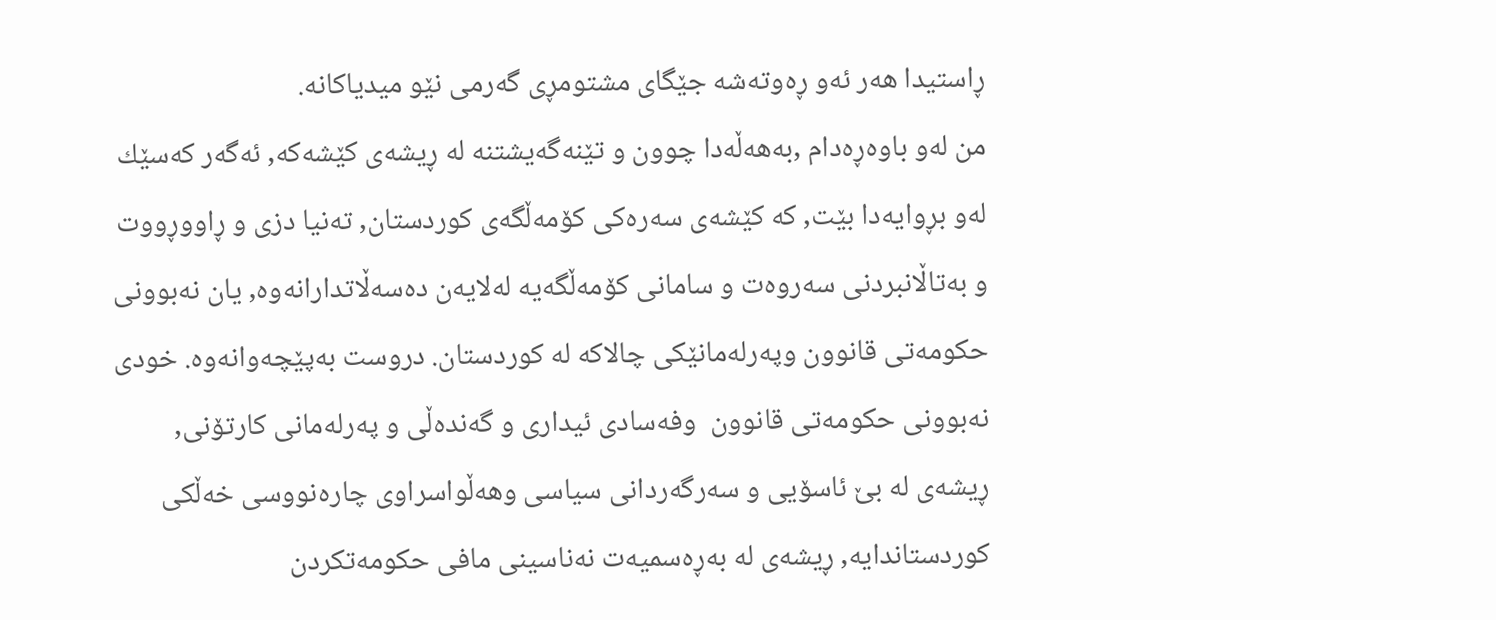ڕاستیدا هه‌ر ئه‌و ڕه‌وته‌شه‌ جێگای مشتومڕی گه‌رمی نێو میدیاكانه‌.
من له‌و باوه‌ڕه‌دام ,به‌هه‌ڵه‌دا چوون و تێنه‌گه‌یشتنه‌ له‌ ڕیشه‌ی كێشه‌كه‌, ئه‌گه‌ر كه‌سێك له‌و بڕوایه‌دا بێت, كه‌ كێشه‌ی سه‌ره‌كی كۆمه‌ڵگه‌ی كوردستان, ته‌نیا دزی و ڕاووڕووت و به‌تاڵانبردنی سه‌روه‌ت و سامانی كۆمه‌ڵگه‌یه‌ له‌لایه‌ن ده‌سه‌ڵاتدارانه‌وه‌, یان نه‌بوونی حكومه‌تی قانوون وپه‌رله‌مانێكی چالاكه‌ له‌ كوردستان. دروست به‌پێچه‌وانه‌وه‌. خودی نه‌بوونی حكومه‌تی قانوون  وفه‌سادی ئیداری و گه‌نده‌ڵی و په‌رله‌مانی كارتۆنی, ڕیشه‌ی له‌ بێ ئاسۆیی و سه‌رگه‌ردانی سیاسی وهه‌ڵواسراوی چاره‌نووسی خه‌ڵكی كوردستاندایه‌, ڕیشه‌ی له‌ به‌ڕه‌سمیه‌ت نه‌ناسینی مافی حكومه‌تكردن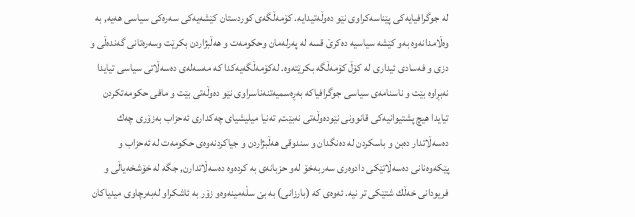له‌ جوگرافیایه‌كی پێناسه‌كراوی نێو ده‌وڵه‌تیدایه‌. كۆمه‌ڵگه‌ی كوردستان كێشه‌یه‌كی سه‌ره‌كی سیاسی هه‌یه‌, به‌ وه‌ڵامدانه‌وه‌ به‌و كێشه‌ سیاسیه‌ ده‌كرێ قسه‌ له‌ په‌رله‌مان وحكومه‌ت و هه‌ڵبژاردن بكرێت وسه‌ره‌تانی گه‌نده‌ڵی و دزی و فه‌سادی ئیداری له‌ كۆڵ كۆمه‌ڵگه‌ بكرێته‌وه‌. له‌كۆمه‌ڵگه‌یه‌كدا كه‌ مه‌سه‌له‌ی ده‌سه‌ڵاتی سیاسی تیایدا نه‌بڕاوه‌ بێت و ناسنامه‌ی سیاسی جوگرافیاكه‌ به‌ڕه‌سمیه‌تنه‌ناسراوی نێو ده‌وڵه‌تی بێت و مافی حكومه‌تكردن تیایدا هیچ پشتیوانیه‌كی قانوونی نێوده‌وڵه‌تی نه‌بێت, ته‌نیا میلیشیای چه‌كداری ئه‌حزاب به‌زۆری چه‌ك ده‌سه‌ڵاتدار ده‌بن و باسكردن له‌ ده‌نگدان و سندوقی هه‌ڵبژاردن و جیاكردنه‌وه‌ی حكومه‌ت له‌ ئه‌حزاب و پێكه‌وه‌نانی ده‌سه‌ڵاتێكی دادوه‌ری سه‌ربه‌خۆ له‌و حزبانه‌ی به‌ كرده‌وه‌ ده‌سه‌ڵاتدارن, جگه‌ له‌ خۆشخه‌یاڵی و فریودانی خه‌ڵك شتێكی تر نیه‌. ئه‌وه‌ی كه‌ (بارزانی) به‌ بێ سڵه‌مینه‌وه‌و زۆر به‌ ئاشكراو له‌به‌رچاوی میدیاكان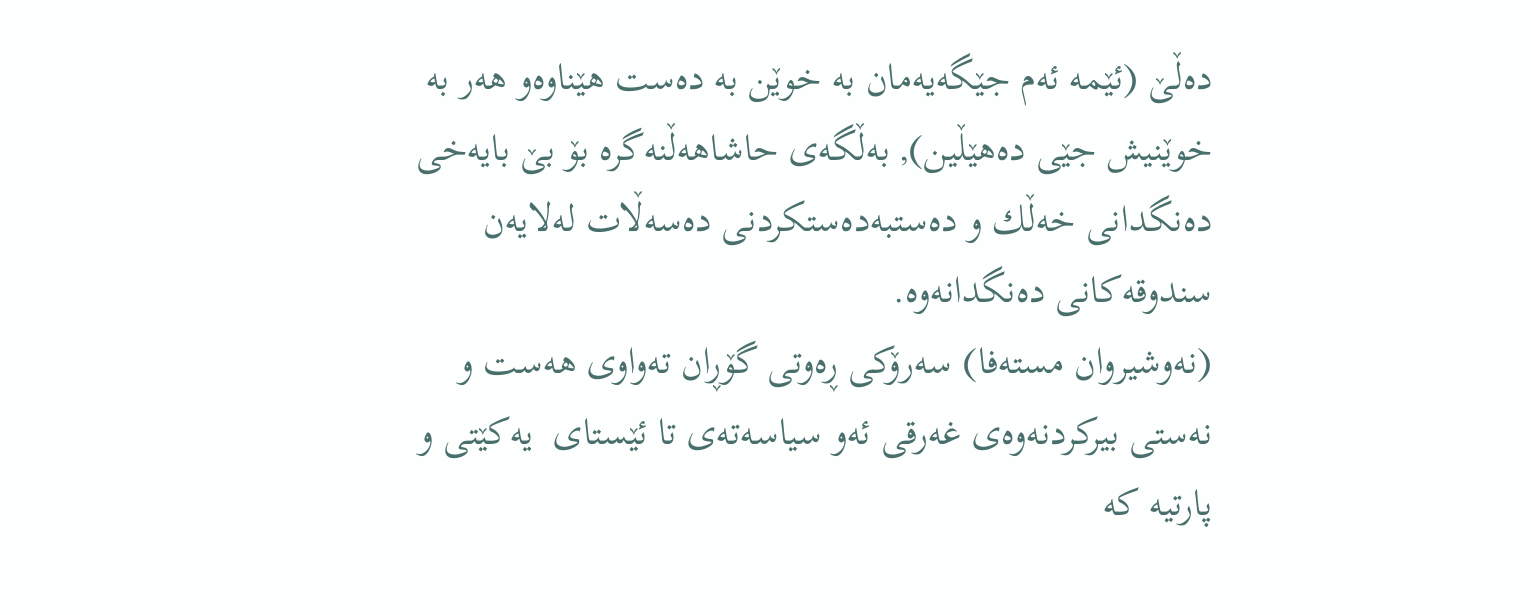ده‌ڵێ (ئێمه‌ ئه‌م جێگه‌یه‌مان به‌ خوێن به‌ ده‌ست هێناوه‌و هه‌ر به‌ خوێنیش جێی ده‌هێڵین), به‌ڵگه‌ی حاشاهه‌ڵنه‌گره‌ بۆ بێ بایه‌خی ده‌نگدانی خه‌ڵك و ده‌ستبه‌ده‌ستكردنی ده‌سه‌ڵات له‌لایه‌ن سندوقه‌كانی ده‌نگدانه‌وه‌.
(نه‌وشیروان مسته‌فا) سه‌رۆكی ڕه‌وتی گۆڕان ته‌واوی هه‌ست و نه‌ستی بیركردنه‌وه‌ی غه‌رقی ئه‌و سیاسه‌ته‌ی تا ئێستای  یه‌كێتی و پارتیه‌ كه‌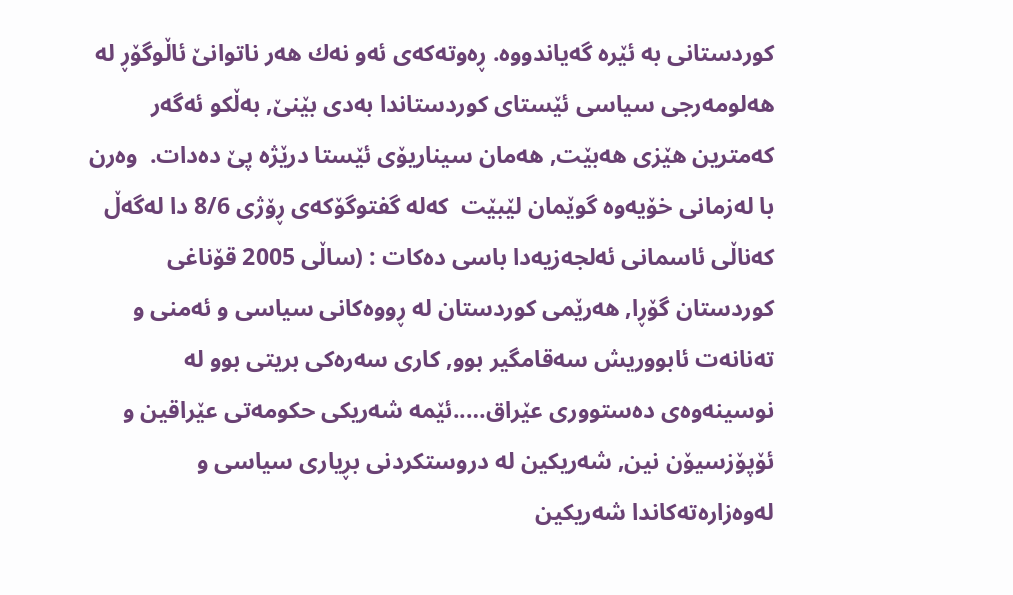كوردستانی به‌ ئێره‌ گه‌یاندووه‌. ڕه‌وته‌كه‌ی ئه‌و نه‌ك هه‌ر ناتوانێ ئاڵوگۆڕ له‌ هه‌لومه‌رجی سیاسی ئێستای كوردستاندا به‌دی بێنێ, به‌ڵكو ئه‌گه‌ر كه‌مترین هێزی هه‌بێت, هه‌مان سیناریۆی ئێستا درێژه‌ پێ ده‌دات.  وه‌رن با له‌زمانی خۆیه‌وه‌ گوێمان لێبێت  كه‌له‌ گفتوگۆكه‌ی ڕۆژی 8/6 دا له‌گه‌ڵ كه‌ناڵی ئاسمانی ئه‌لجه‌زیه‌دا باسی ده‌كات : (ساڵی 2005 قۆناغی كوردستان گۆڕا, هه‌رێمی كوردستان له‌ ڕووه‌كانی سیاسی و ئه‌منی و ته‌نانه‌ت ئابووریش سه‌قامگیر بوو, كاری سه‌ره‌كی بریتی بوو له‌ نوسینه‌وه‌ی ده‌ستووری عێراق…..ئێمه‌ شه‌ریكی حكومه‌تی عێراقین و ئۆپۆزسیۆن نین, شه‌ریكین له‌ دروستكردنی بڕیاری سیاسی و له‌وه‌زاره‌ته‌كاندا شه‌ریكین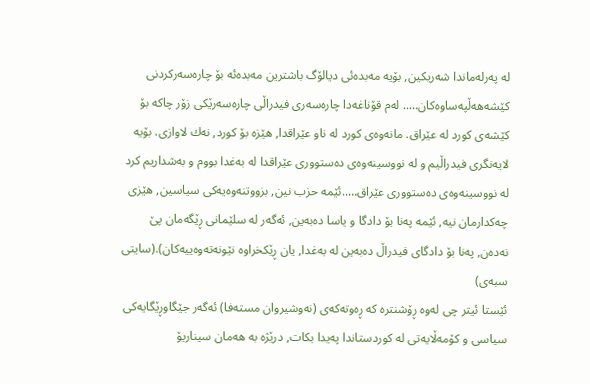له‌ په‌رله‌ماندا شه‌ریكین, بۆیه‌ مه‌بده‌ئی دیالۆگ باشترین مه‌بده‌ئه‌ بۆ چاره‌سه‌ركردنی كێشه‌هه‌ڵپه‌ساوه‌كان….. له‌م قۆناغه‌دا چاره‌سه‌ری فیدراڵی چاره‌سه‌رێكی زۆر چاكه‌ بۆ كێشه‌ی كورد له‌ عێراق. مانه‌وه‌ی كورد له‌ ناو عێراقدا, هێزه‌ بۆ كورد, نه‌ك لاوازی. بۆیه‌ لایه‌نگری فیدراڵیم و له‌ نووسینه‌وه‌ی ده‌ستووری عێراقدا له‌ به‌غدا بووم و به‌شداریم كرد له‌ نووسینه‌وه‌ی ده‌ستووری عێراق…..ئێمه‌ حزب نین, بزووتنه‌وه‌یه‌كی سیاسین, هێزی چه‌كدارمان نیه‌, ئێمه‌ په‌نا بۆ دادگا و یاسا ده‌به‌ین, ئه‌گه‌ر له‌ سلێمانی ڕێگه‌مان پێ نه‌ده‌ن, په‌نا بۆ دادگای فیدراڵ ده‌به‌ین له‌ به‌غدا, یان ڕێكخراوه‌ نێونه‌ته‌وه‌ییه‌كان).(سایتی سبه‌ی)
ئێستا ئیتر چی له‌وه‌ ڕۆشنتره‌ كه‌ ڕه‌وته‌كه‌ی (نه‌وشیروان مسته‌فا) ئه‌گه‌ر جێگاوڕێگایه‌كی سیاسی و كۆمه‌ڵایه‌تی له‌ كوردستاندا په‌یدا بكات, درێژه‌ به‌ هه‌مان سیناریۆ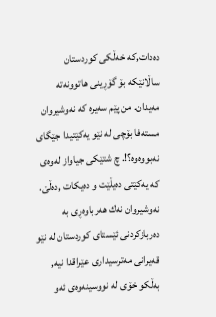ده‌دات,كه‌ خه‌ڵكی كوردستان ساڵانێكه‌ بۆ گۆڕینی هاتوونه‌ته‌ مه‌یدان. من پێم سه‌یره‌ كه‌ نه‌وشیروان مسته‌فا بۆچی له‌ نێو یه‌كێتیدا جێگای نه‌بووه‌وه‌؟!. چ شتێكی جیاواز له‌وه‌ی كه‌ یه‌كێتی ده‌یڵێت و ده‌یكات ,ده‌ڵێ. نه‌وشیروان نه‌ك هه‌رباوه‌ڕی به‌ ده‌ربازكردنی ئێستای كوردستان له‌ نێو قه‌یرانی مه‌ترسیداری عێراقدا نیه‌, به‌ڵكو خۆی له‌ نووسینه‌وه‌ی ئه‌و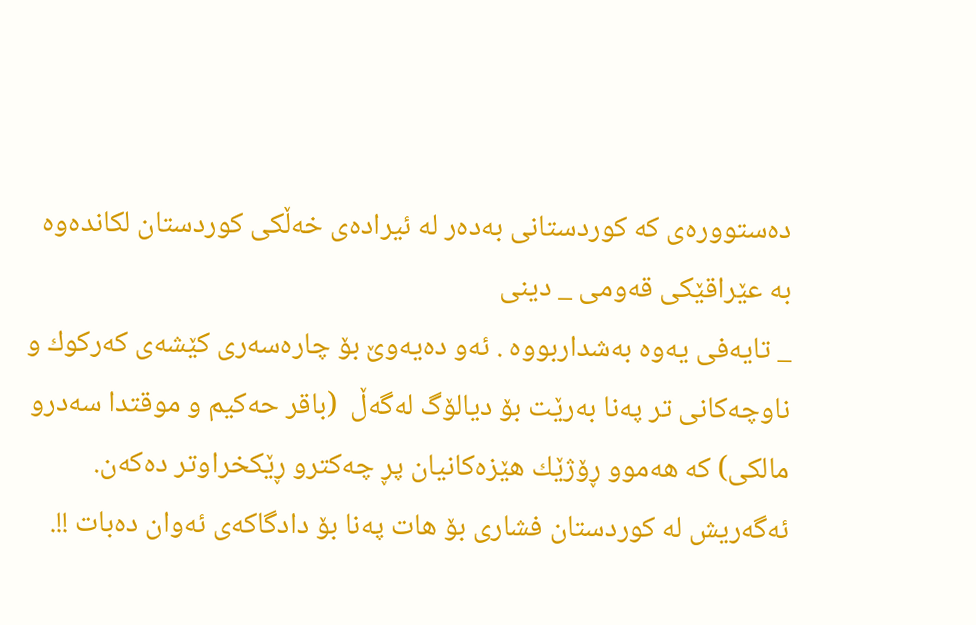ده‌ستووره‌ی كه‌ كوردستانی به‌ده‌ر له‌ ئیراده‌ی خه‌ڵكی كوردستان لكانده‌وه‌ به‌ عێراقێكی قه‌ومی _ دینی
_ تایه‌فی یه‌وه‌ به‌شداربووه‌ . ئه‌و ده‌یه‌وێ بۆ چاره‌سه‌ری كێشه‌ی كه‌ركوك و ناوچه‌كانی تر په‌نا به‌رێت بۆ دیالۆگ له‌گه‌ڵ  (باقر حه‌كیم و موقتدا سه‌درو مالكی) كه‌ هه‌موو ڕۆژێك هێزه‌كانیان پڕ چه‌كترو ڕێكخراوتر ده‌كه‌ن. ئه‌گه‌ریش له‌ كوردستان فشاری بۆ هات په‌نا بۆ دادگاكه‌ی ئه‌وان ده‌بات !!.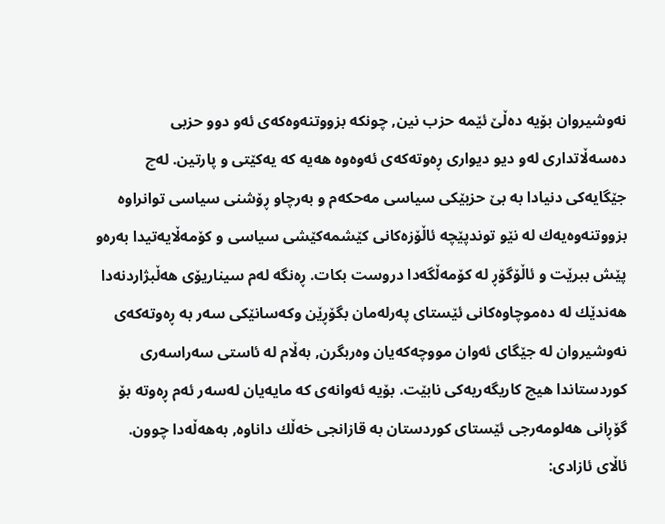نه‌وشیروان بۆیه‌ ده‌ڵێ ئێمه‌ حزب نین, چونكه‌ بزووتنه‌وه‌كه‌ی ئه‌و دوو حزبی ده‌سه‌ڵاتداری له‌و دیو دیواری ڕه‌وته‌كه‌ی ئه‌وه‌وه‌ هه‌یه‌ كه‌ یه‌كێتی و پارتین. له‌چ جێگایه‌كی دنیادا به‌ بێ حزبێكی سیاسی مه‌حكه‌م و به‌رچاو ڕۆشنی سیاسی توانراوه‌ بزووتنه‌وه‌یه‌ك له‌ نێو توندپێچه‌ ئاڵۆزه‌كانی كێشمه‌كێشی سیاسی و كۆمه‌ڵایه‌تیدا به‌ره‌و پێش ببرێت و ئاڵۆگۆڕ له‌ كۆمه‌ڵگه‌دا دروست بكات. ڕه‌نگه‌ له‌م سیناریۆی هه‌ڵبژاردنه‌دا هه‌ندێك له‌ ده‌موچاوه‌كانی ئێستای په‌رله‌مان بگۆڕێن وكه‌سانێكی سه‌ر به‌ ڕه‌وته‌كه‌ی نه‌وشیروان له‌ جێگای ئه‌وان مووچه‌كه‌یان وه‌ربگرن, به‌ڵام له‌ ئاستی سه‌راسه‌ری كوردستاندا هیچ كاریگه‌ریه‌كی نابێت. بۆیه‌ ئه‌وانه‌ی كه‌ مایه‌یان له‌سه‌ر ئه‌م ڕه‌وته‌ بۆ گۆڕانی هه‌لومه‌رجی ئێستای كوردستان به‌ قازانجی خه‌ڵك داناوه‌, به‌هه‌ڵه‌دا چوون.
ئاڵای ئازادی: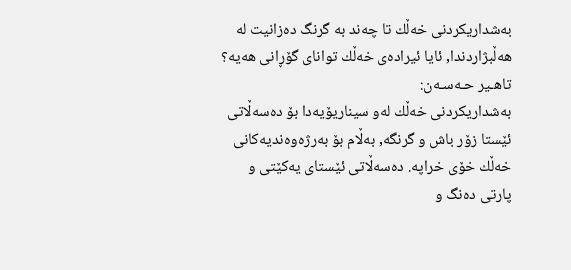به‌شداریكردنی خه‌ڵك تا چه‌ند به‌ گرنگ ده‌زانیت له‌ هه‌ڵبژاردندا, ئایا ئیراده‌ی خه‌ڵك توانای گۆڕانی هه‌یه‌؟
تاهـیر حـه‌سـه‌ن:
به‌شداریكردنی خه‌ڵك له‌و سیناریۆیه‌دا بۆ ده‌سه‌ڵاتی ئێستا زۆر باش و گرنگه‌, به‌ڵام بۆ به‌رژه‌وه‌ندیه‌كانی خه‌ڵك خۆی خراپه‌. ده‌سه‌ڵاتی ئێستای یه‌كێتی و پارتی ده‌نگ و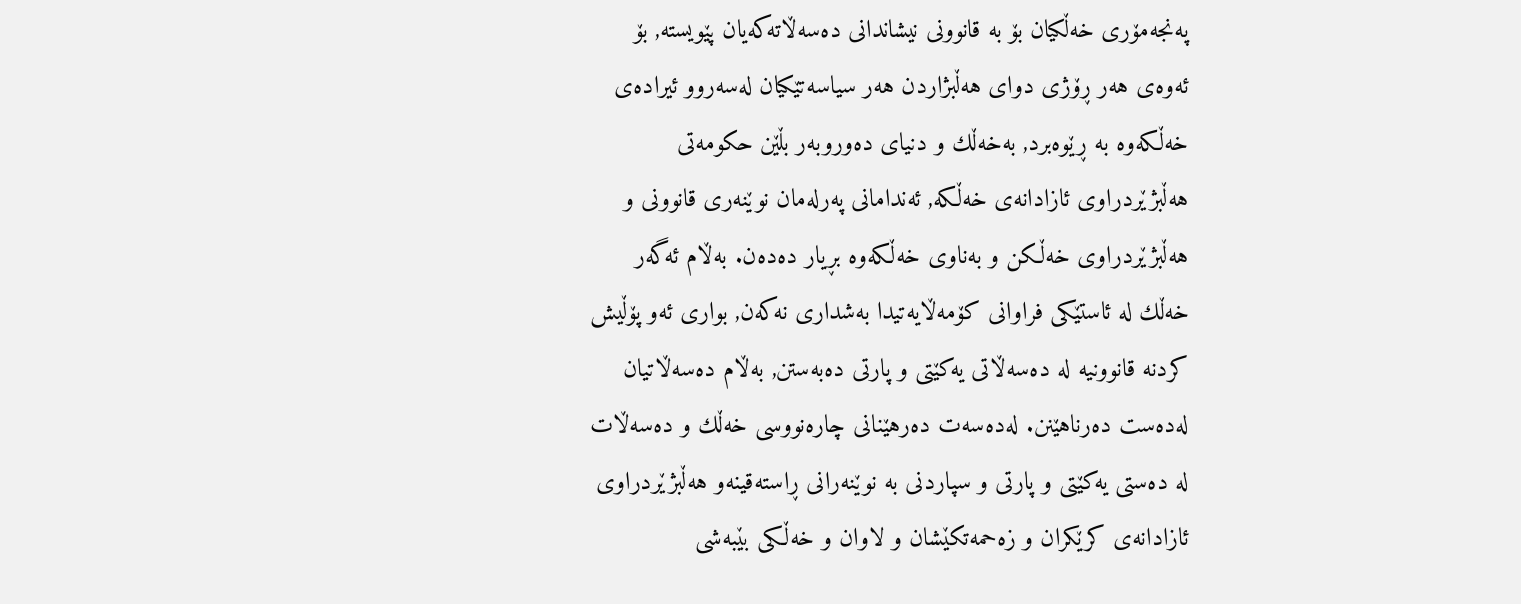په‌نجه‌مۆری خه‌ڵكیان بۆ به‌ قانوونی نیشاندانی ده‌سه‌ڵاته‌كه‌یان پێویسته‌, بۆ ئه‌وه‌ی هه‌ر ڕۆژی دوای هه‌ڵبژاردن هه‌ر سیاسه‌تێكیان له‌سه‌روو ئیراده‌ی خه‌ڵكه‌وه‌ به‌ ڕێوه‌برد, به‌خه‌ڵك و دنیای ده‌وروبه‌ر بڵێن حكومه‌تی هه‌ڵبژێردراوی ئازادانه‌ی خه‌ڵكه‌, ئه‌ندامانی په‌رله‌مان نوێنه‌ری قانوونی و هه‌ڵبژێردراوی خه‌ڵكن و به‌ناوی خه‌ڵكه‌وه‌ بڕیار ده‌ده‌ن. به‌ڵام ئه‌گه‌ر خه‌ڵك له‌ ئاستێكی فراوانی كۆمه‌ڵایه‌تیدا به‌شداری نه‌كه‌ن, بواری ئه‌و پۆڵیش كردنه‌ قانوونیه‌ له‌ ده‌سه‌ڵاتی یه‌كێتی و پارتی ده‌به‌ستن, به‌ڵام ده‌سه‌ڵاتیان له‌ده‌ست ده‌رناهێنن. له‌ده‌سه‌ت ده‌رهێنانی چاره‌نووسی خه‌ڵك و ده‌سه‌ڵات له‌ ده‌ستی یه‌كێتی و پارتی و سپاردنی به‌ نوێنه‌رانی ڕاسته‌قینه‌و هه‌ڵبژێردراوی ئازادانه‌ی كرێكران و زه‌حمه‌تكێشان و لاوان و خه‌ڵكی بێبه‌شی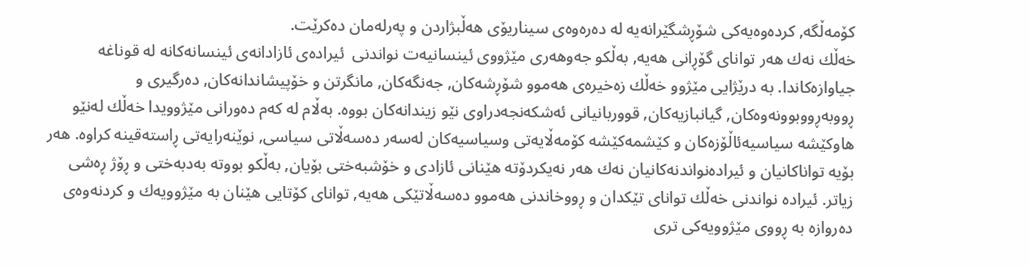كۆمه‌ڵگه‌, كرده‌وه‌یه‌كی شۆڕشگێرانه‌یه‌ له‌ ده‌ره‌وه‌ی سیناریۆی هه‌ڵبژاردن و په‌رله‌مان ده‌كرێت.
خه‌ڵك نه‌ك هه‌ر توانای گۆڕانی هه‌یه‌, به‌ڵكو جه‌وهه‌ری مێژووی ئینسانیه‌ت نواندنی  ئیراده‌ی ئازادانه‌ی ئینسانه‌كانه‌ له‌ قوناغه‌ جیاوازه‌كاندا. به‌ درێژایی مێژوو خه‌ڵك زه‌خیره‌ی هه‌موو شۆڕشه‌كان, جه‌نگه‌كان, مانگرتن و خۆپیشاندانه‌كان, ده‌رگیری و ڕووبه‌ڕووبوونه‌وه‌كان, گیانبازیه‌كان, قووربانیانی ئه‌شكه‌نجه‌دراوی نێو زیندانه‌كان بووه‌. به‌ڵام له‌ كه‌م ده‌ورانی مێژوویدا خه‌ڵك له‌نێو هاوكێشه‌ سیاسیه‌ئاڵۆزه‌كان و كێشمه‌كێشه‌ كۆمه‌ڵایه‌تی وسیاسیه‌كان له‌سه‌ر ده‌سه‌ڵاتی سیاسی, نوێنه‌رایه‌تی ڕاسته‌قینه‌ كراوه‌. هه‌ر بۆیه‌ تواناكانیان و ئیراده‌نواندنه‌كانیان نه‌ك هه‌ر نه‌یكردۆته‌ هێنانی ئازادی و خۆشبه‌ختی بۆیان, به‌ڵكو بووته‌ به‌دبه‌ختی و ڕۆژ ڕه‌شی زیاتر. ئیراده‌ نواندنی خه‌ڵك توانای تێكدان و ڕووخاندنی هه‌موو ده‌سه‌ڵاتێكی هه‌یه‌, توانای كۆتایی هێنان به‌ مێژوویه‌ك و كردنه‌وه‌ی ده‌روازه‌ به‌ ڕووی مێژوویه‌كی تری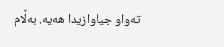ته‌واو جیاوازیدا هه‌یه‌. به‌ڵام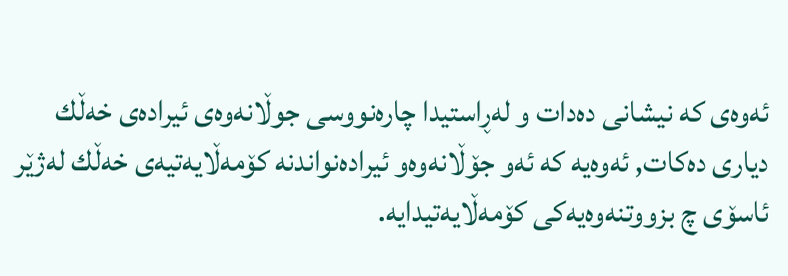ئه‌وه‌ی كه‌ نیشانی ده‌دات و له‌ڕاستیدا چاره‌نووسی جوڵانه‌وه‌ی ئیراده‌ی خه‌ڵك دیاری ده‌كات, ئه‌وه‌یه‌ كه‌ ئه‌و جۆڵانه‌وه‌و ئیراده‌نواندنه‌ كۆمه‌ڵایه‌تیه‌ی خه‌ڵك له‌ژێر ئاسۆی چ بزووتنه‌وه‌یه‌كی كۆمه‌ڵایه‌تیدایه‌.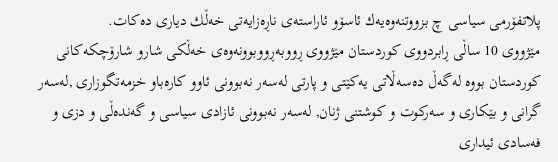پلاتفۆرمی سیاسی چ بزووتنه‌وه‌یه‌ك ئاسۆو ئاراسته‌ی ناڕه‌زایه‌تی خه‌ڵك دیاری ده‌كات.
مێژووی 10 ساڵی ڕابردووی كوردستان مێژووی ڕووبه‌ڕووبوونه‌وه‌ی خه‌ڵكی شارو شارۆچكه‌كانی كوردستان بووه‌ له‌گه‌ڵ ده‌سه‌ڵاتی یه‌كێتی و پارتی له‌سه‌ر نه‌بوونی ئاوو كاره‌باو خزمه‌تگوزاری ,له‌سه‌ر گرانی و بێكاری و سه‌ركوت و كوشتنی ژنان, له‌سه‌ر نه‌بوونی ئازادی سیاسی و گه‌نده‌ڵی و دزی و فه‌سادی ئیداری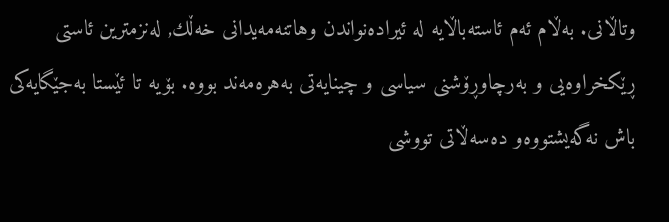وتاڵانی. به‌ڵام ئه‌م ئاسته‌باڵایه‌ له‌ ئیراده‌نواندن وهاتنه‌مه‌یدانی خه‌ڵك, له‌نزمترین ئاستی ڕێكخراوه‌یی و به‌رچاوڕۆشنی سیاسی و چینایه‌تی به‌هره‌مه‌ند بووه‌. بۆیه‌ تا ئێستا به‌جێگایه‌كی باش نه‌گه‌یشتووه‌و ده‌سه‌ڵاتی تووشی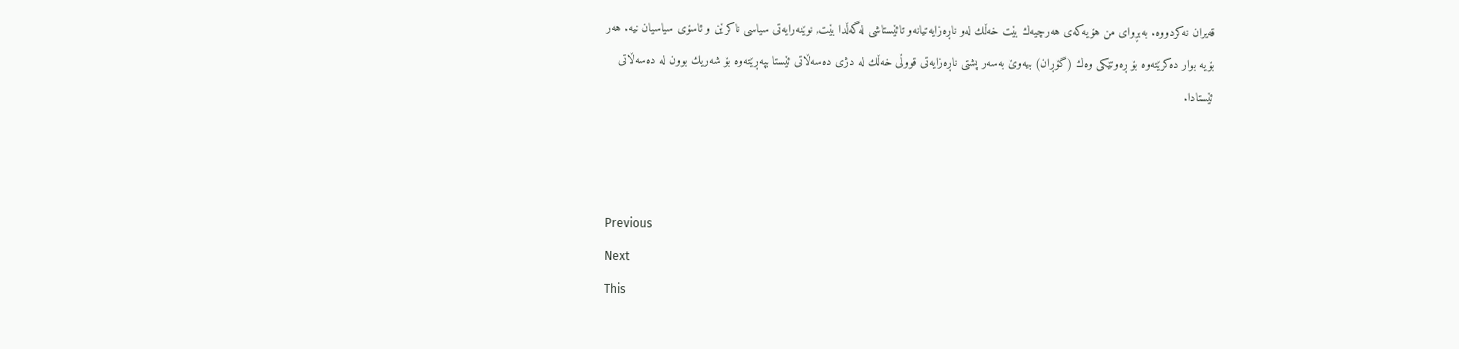قه‌یران نه‌كردووه‌. به‌بڕوای من هۆیه‌كه‌ی هه‌رچیه‌ك بێت خه‌ڵك له‌و ناڕه‌زایه‌تیانه‌و تائێستاشی له‌گه‌ڵدا بێت, نوێنه‌رایه‌تی سیاسی ناكرێن و ئاسۆی سیاسیان نیه‌. هه‌ر بۆیه‌ بوار ده‌كرێته‌وه‌ بۆ ڕه‌وتێكی وه‌ك (گۆڕان) بیه‌وێ به‌سه‌ر پشتی ناڕه‌زایه‌تی قووڵی خه‌ڵك له‌ دژی ده‌سه‌ڵاتی ئێستا بپه‌ڕێته‌وه‌ بۆ شه‌ریك بوون له‌ ده‌سه‌ڵاتی ئێستادا.



Previous
Next
This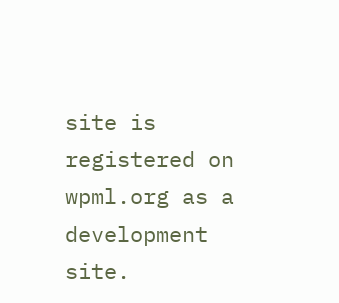site is registered on wpml.org as a development site.